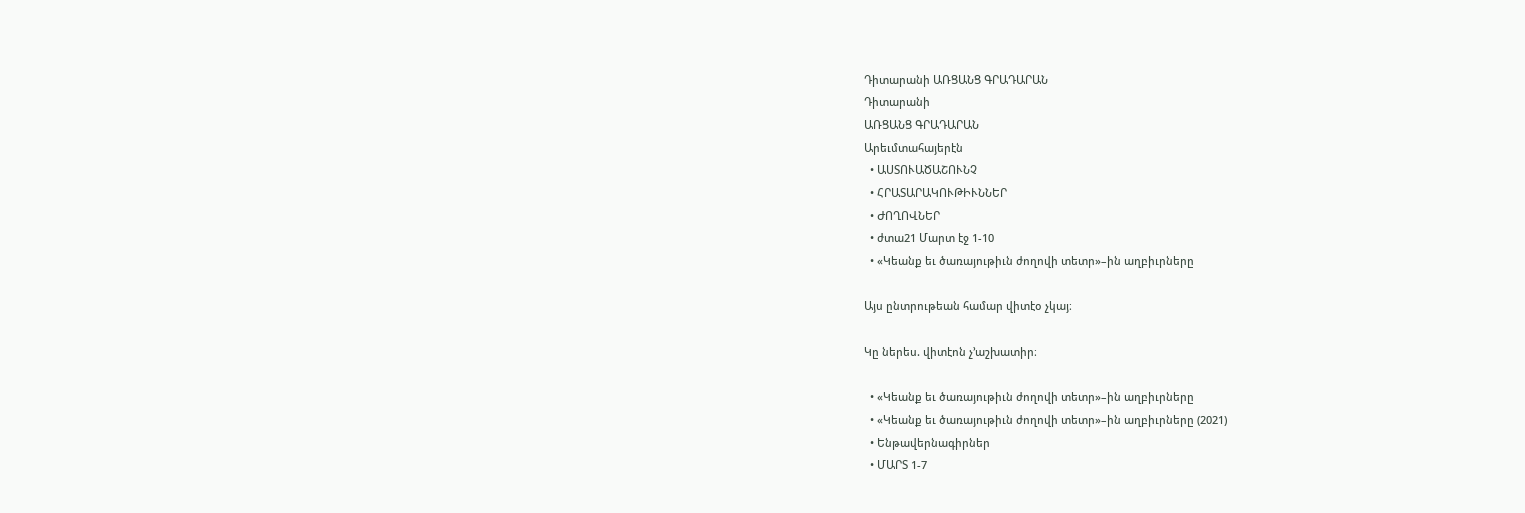Դիտարանի ԱՌՑԱՆՑ ԳՐԱԴԱՐԱՆ
Դիտարանի
ԱՌՑԱՆՑ ԳՐԱԴԱՐԱՆ
Արեւմտահայերէն
  • ԱՍՏՈՒԱԾԱՇՈՒՆՉ
  • ՀՐԱՏԱՐԱԿՈՒԹԻՒՆՆԵՐ
  • ԺՈՂՈՎՆԵՐ
  • ժտա21 Մարտ էջ 1-10
  • «Կեանք եւ ծառայութիւն ժողովի տետր»–ին աղբիւրները

Այս ընտրութեան համար վիտէօ չկայ։

Կը ներես. վիտէոն չ’աշխատիր։

  • «Կեանք եւ ծառայութիւն ժողովի տետր»–ին աղբիւրները
  • «Կեանք եւ ծառայութիւն ժողովի տետր»–ին աղբիւրները (2021)
  • Ենթավերնագիրներ
  • ՄԱՐՏ 1-7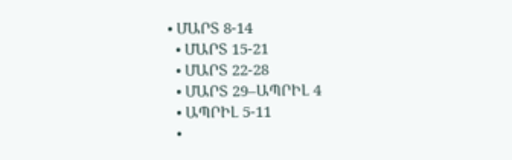• ՄԱՐՏ 8-14
  • ՄԱՐՏ 15-21
  • ՄԱՐՏ 22-28
  • ՄԱՐՏ 29–ԱՊՐԻԼ 4
  • ԱՊՐԻԼ 5-11
  •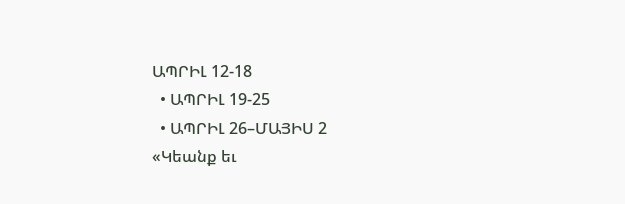ԱՊՐԻԼ 12-18
  • ԱՊՐԻԼ 19-25
  • ԱՊՐԻԼ 26–ՄԱՅԻՍ 2
«Կեանք եւ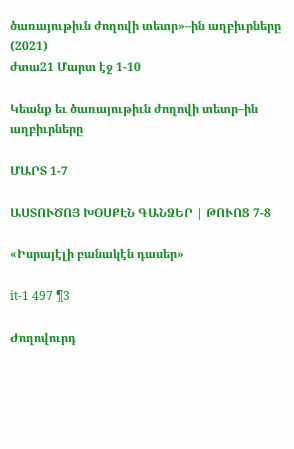ծառայութիւն ժողովի տետր»–ին աղբիւրները (2021)
ժտա21 Մարտ էջ 1-10

Կեանք եւ ծառայութիւն ժողովի տետր–ին աղբիւրները

ՄԱՐՏ 1-7

ԱՍՏՈՒԾՈՅ ԽՕՍՔԷՆ ԳԱՆՁԵՐ | ԹՈՒՈՑ 7-8

«Իսրայէլի բանակէն դասեր»

it-1 497 ¶3

Ժողովուրդ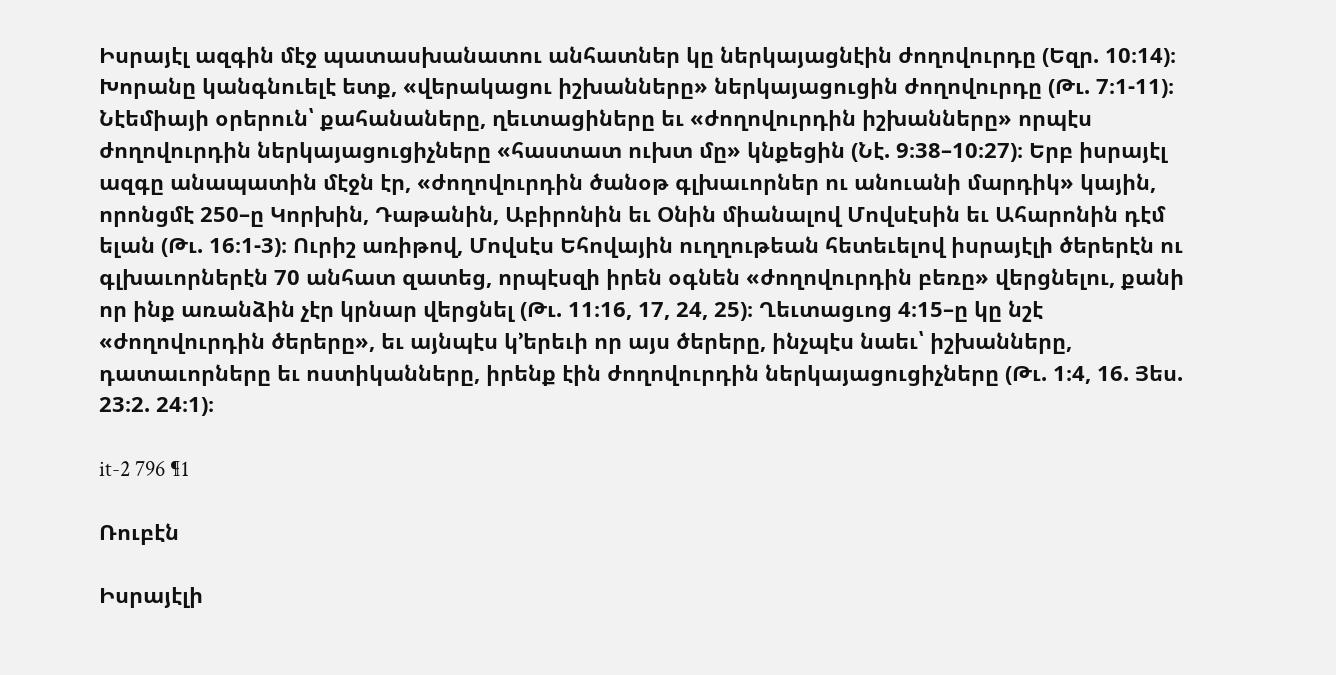Իսրայէլ ազգին մէջ պատասխանատու անհատներ կը ներկայացնէին ժողովուրդը (Եզր. 10։14)։ Խորանը կանգնուելէ ետք, «վերակացու իշխանները» ներկայացուցին ժողովուրդը (Թւ. 7։1-11)։ Նէեմիայի օրերուն՝ քահանաները, ղեւտացիները եւ «ժողովուրդին իշխանները» որպէս ժողովուրդին ներկայացուցիչները «հաստատ ուխտ մը» կնքեցին (Նէ. 9։38–10։27)։ Երբ իսրայէլ ազգը անապատին մէջն էր, «ժողովուրդին ծանօթ գլխաւորներ ու անուանի մարդիկ» կային, որոնցմէ 250–ը Կորխին, Դաթանին, Աբիրոնին եւ Օնին միանալով Մովսէսին եւ Ահարոնին դէմ ելան (Թւ. 16։1-3)։ Ուրիշ առիթով, Մովսէս Եհովային ուղղութեան հետեւելով իսրայէլի ծերերէն ու գլխաւորներէն 70 անհատ զատեց, որպէսզի իրեն օգնեն «ժողովուրդին բեռը» վերցնելու, քանի որ ինք առանձին չէր կրնար վերցնել (Թւ. 11։16, 17, 24, 25)։ Ղեւտացւոց 4։15–ը կը նշէ «ժողովուրդին ծերերը», եւ այնպէս կ’երեւի որ այս ծերերը, ինչպէս նաեւ՝ իշխանները, դատաւորները եւ ոստիկանները, իրենք էին ժողովուրդին ներկայացուցիչները (Թւ. 1։4, 16. Յես. 23։2. 24։1)։

it-2 796 ¶1

Ռուբէն

Իսրայէլի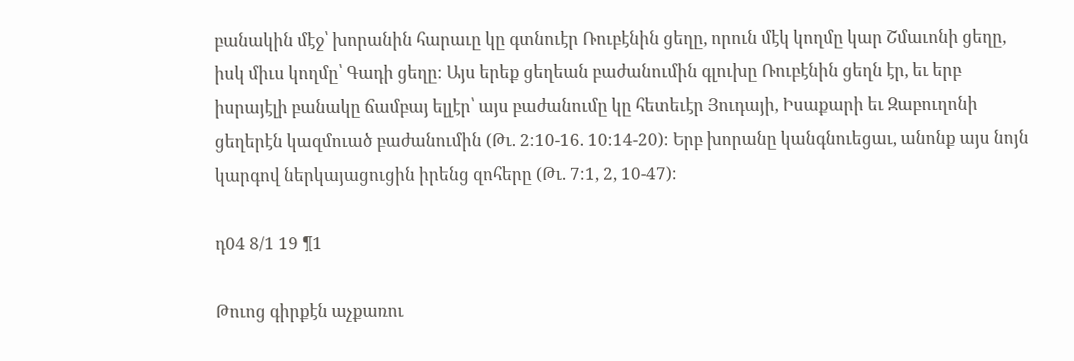բանակին մէջ՝ խորանին հարաւը կը գտնուէր Ռուբէնին ցեղը, որուն մէկ կողմը կար Շմաւոնի ցեղը, իսկ միւս կողմը՝ Գադի ցեղը։ Այս երեք ցեղեան բաժանումին գլուխը Ռուբէնին ցեղն էր, եւ երբ իսրայէլի բանակը ճամբայ ելլէր՝ այս բաժանումը կը հետեւէր Յուդայի, Իսաքարի եւ Զաբուղոնի ցեղերէն կազմուած բաժանումին (Թւ. 2։10-16. 10։14-20)։ Երբ խորանը կանգնուեցաւ, անոնք այս նոյն կարգով ներկայացուցին իրենց զոհերը (Թւ. 7։1, 2, 10-47)։

դ04 8/1 19 ¶1

Թուոց գիրքէն աչքառու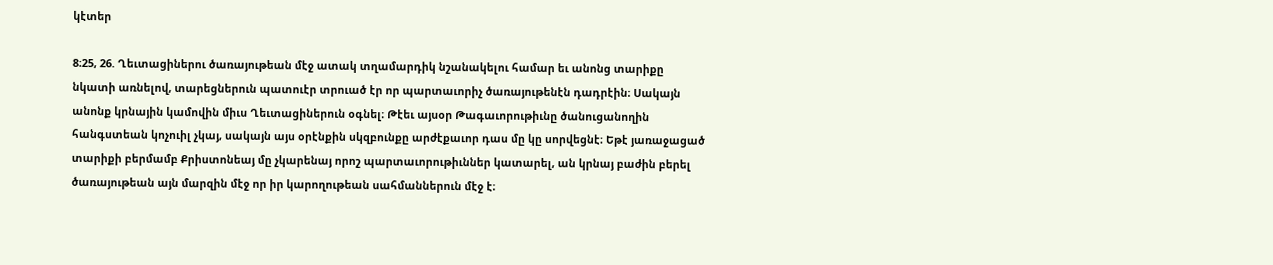կէտեր

8։25, 26. Ղեւտացիներու ծառայութեան մէջ ատակ տղամարդիկ նշանակելու համար եւ անոնց տարիքը նկատի առնելով, տարեցներուն պատուէր տրուած էր որ պարտաւորիչ ծառայութենէն դադրէին։ Սակայն անոնք կրնային կամովին միւս Ղեւտացիներուն օգնել։ Թէեւ այսօր Թագաւորութիւնը ծանուցանողին հանգստեան կոչուիլ չկայ, սակայն այս օրէնքին սկզբունքը արժէքաւոր դաս մը կը սորվեցնէ։ Եթէ յառաջացած տարիքի բերմամբ Քրիստոնեայ մը չկարենայ որոշ պարտաւորութիւններ կատարել, ան կրնայ բաժին բերել ծառայութեան այն մարզին մէջ որ իր կարողութեան սահմաններուն մէջ է։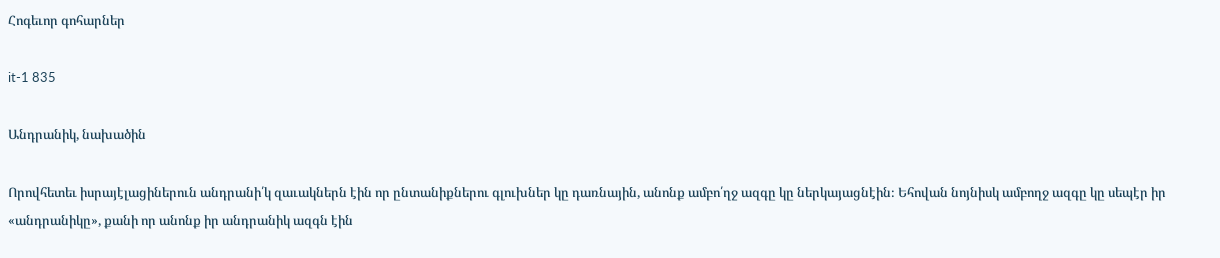Հոգեւոր գոհարներ

it-1 835

Անդրանիկ, նախածին

Որովհետեւ իսրայէլացիներուն անդրանի՛կ զաւակներն էին որ ընտանիքներու գլուխներ կը դառնային, անոնք ամբո՛ղջ ազգը կը ներկայացնէին։ Եհովան նոյնիսկ ամբողջ ազգը կը սեպէր իր «անդրանիկը», քանի որ անոնք իր անդրանիկ ազգն էին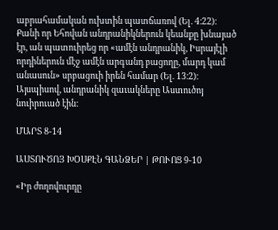աբրահամական ուխտին պատճառով (Ել. 4։22)։ Քանի որ Եհովան անդրանիկներուն կեանքը խնայած էր, ան պատուիրեց որ «ամէն անդրանիկ, Իսրայէլի որդիներուն մէջ ամէն արգանդ բացողը, մարդ կամ անասուն» սրբացուի իրեն համար (Ել. 13։2)։ Այսպիսով, անդրանիկ զաւակները Աստուծոյ նուիրուած էին։

ՄԱՐՏ 8-14

ԱՍՏՈՒԾՈՅ ԽՕՍՔԷՆ ԳԱՆՁԵՐ | ԹՈՒՈՑ 9-10

«Իր ժողովուրդը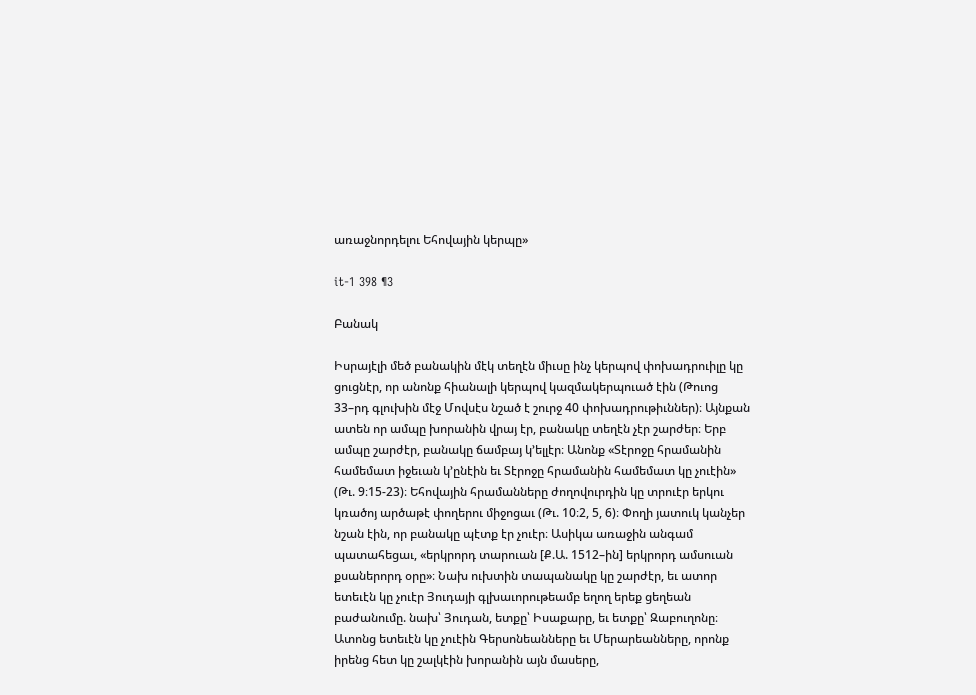առաջնորդելու Եհովային կերպը»

it-1 398 ¶3

Բանակ

Իսրայէլի մեծ բանակին մէկ տեղէն միւսը ինչ կերպով փոխադրուիլը կը ցուցնէր, որ անոնք հիանալի կերպով կազմակերպուած էին (Թուոց 33–րդ գլուխին մէջ Մովսէս նշած է շուրջ 40 փոխադրութիւններ)։ Այնքան ատեն որ ամպը խորանին վրայ էր, բանակը տեղէն չէր շարժեր։ Երբ ամպը շարժէր, բանակը ճամբայ կ’ելլէր։ Անոնք «Տէրոջը հրամանին համեմատ իջեւան կ’ընէին եւ Տէրոջը հրամանին համեմատ կը չուէին» (Թւ. 9։15-23)։ Եհովային հրամանները ժողովուրդին կը տրուէր երկու կռածոյ արծաթէ փողերու միջոցաւ (Թւ. 10։2, 5, 6)։ Փողի յատուկ կանչեր նշան էին, որ բանակը պէտք էր չուէր։ Ասիկա առաջին անգամ պատահեցաւ, «երկրորդ տարուան [Ք.Ա. 1512–ին] երկրորդ ամսուան քսաներորդ օրը»։ Նախ ուխտին տապանակը կը շարժէր, եւ ատոր ետեւէն կը չուէր Յուդայի գլխաւորութեամբ եղող երեք ցեղեան բաժանումը. նախ՝ Յուդան, ետքը՝ Իսաքարը, եւ ետքը՝ Զաբուղոնը։ Ատոնց ետեւէն կը չուէին Գերսոնեանները եւ Մերարեանները, որոնք իրենց հետ կը շալկէին խորանին այն մասերը,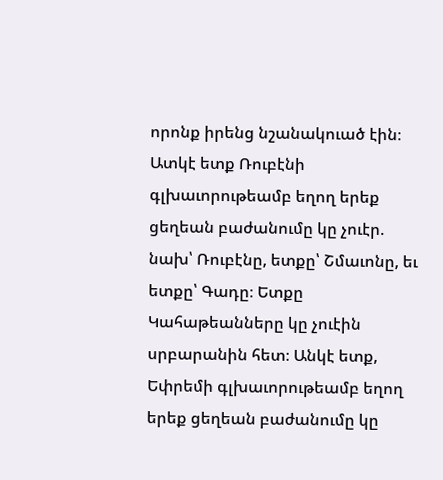որոնք իրենց նշանակուած էին։ Ատկէ ետք Ռուբէնի գլխաւորութեամբ եղող երեք ցեղեան բաժանումը կը չուէր. նախ՝ Ռուբէնը, ետքը՝ Շմաւոնը, եւ ետքը՝ Գադը։ Ետքը Կահաթեանները կը չուէին սրբարանին հետ։ Անկէ ետք, Եփրեմի գլխաւորութեամբ եղող երեք ցեղեան բաժանումը կը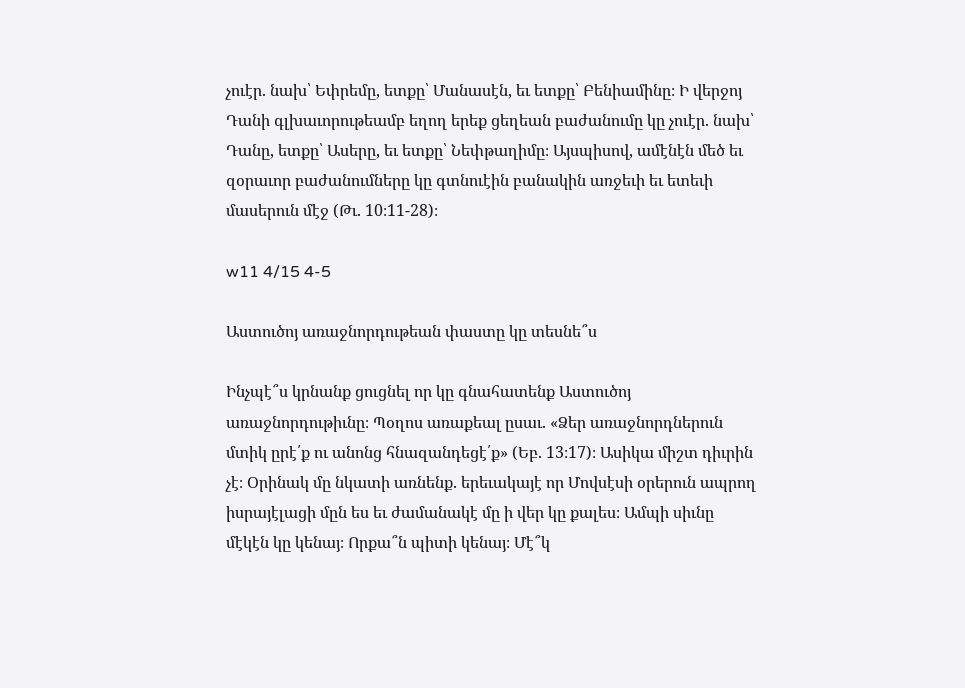չուէր. նախ՝ Եփրեմը, ետքը՝ Մանասէն, եւ ետքը՝ Բենիամինը։ Ի վերջոյ Դանի գլխաւորութեամբ եղող երեք ցեղեան բաժանումը կը չուէր. նախ՝ Դանը, ետքը՝ Ասերը, եւ ետքը՝ Նեփթաղիմը։ Այսպիսով, ամէնէն մեծ եւ զօրաւոր բաժանումները կը գտնուէին բանակին առջեւի եւ ետեւի մասերուն մէջ (Թւ. 10։11-28)։

w11 4/15 4-5

Աստուծոյ առաջնորդութեան փաստը կը տեսնե՞ս

Ինչպէ՞ս կրնանք ցուցնել որ կը գնահատենք Աստուծոյ առաջնորդութիւնը։ Պօղոս առաքեալ ըսաւ. «Ձեր առաջնորդներուն մտիկ ըրէ՛ք ու անոնց հնազանդեցէ՛ք» (Եբ. 13։17)։ Ասիկա միշտ դիւրին չէ։ Օրինակ մը նկատի առնենք. երեւակայէ որ Մովսէսի օրերուն ապրող իսրայէլացի մըն ես եւ ժամանակէ մը ի վեր կը քալես։ Ամպի սիւնը մէկէն կը կենայ։ Որքա՞ն պիտի կենայ։ Մէ՞կ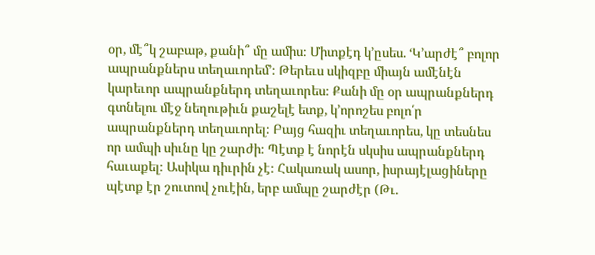օր, մէ՞կ շաբաթ, քանի՞ մը ամիս։ Միտքէդ կ’ըսես. ‘Կ’արժէ՞ բոլոր ապրանքներս տեղաւորեմ’։ Թերեւս սկիզբը միայն ամէնէն կարեւոր ապրանքներդ տեղաւորես։ Քանի մը օր ապրանքներդ գտնելու մէջ նեղութիւն քաշելէ ետք, կ’որոշես բոլո՛ր ապրանքներդ տեղաւորել։ Բայց հազիւ տեղաւորես, կը տեսնես որ ամպի սիւնը կը շարժի։ Պէտք է նորէն սկսիս ապրանքներդ հաւաքել։ Ասիկա դիւրին չէ։ Հակառակ ասոր, իսրայէլացիները պէտք էր շուտով չուէին, երբ ամպը շարժէր (Թւ.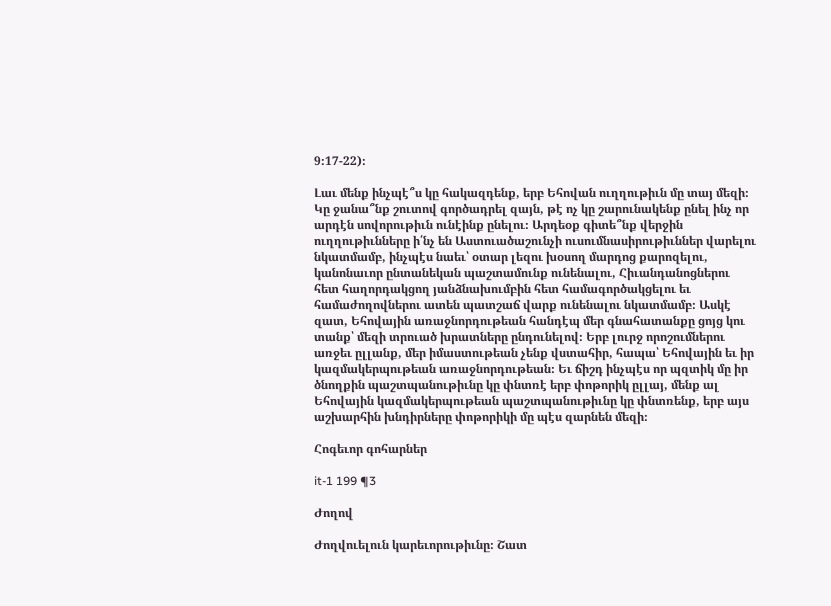9։17-22)։

Լաւ մենք ինչպէ՞ս կը հակազդենք, երբ Եհովան ուղղութիւն մը տայ մեզի։ Կը ջանա՞նք շուտով գործադրել զայն, թէ ոչ կը շարունակենք ընել ինչ որ արդէն սովորութիւն ունէինք ընելու։ Արդեօք գիտե՞նք վերջին ուղղութիւնները ի՛նչ են Աստուածաշունչի ուսումնասիրութիւններ վարելու նկատմամբ, ինչպէս նաեւ՝ օտար լեզու խօսող մարդոց քարոզելու, կանոնաւոր ընտանեկան պաշտամունք ունենալու, Հիւանդանոցներու հետ հաղորդակցող յանձնախումբին հետ համագործակցելու եւ համաժողովներու ատեն պատշաճ վարք ունենալու նկատմամբ։ Ասկէ զատ, Եհովային առաջնորդութեան հանդէպ մեր գնահատանքը ցոյց կու տանք՝ մեզի տրուած խրատները ընդունելով։ Երբ լուրջ որոշումներու առջեւ ըլլանք, մեր իմաստութեան չենք վստահիր, հապա՝ Եհովային եւ իր կազմակերպութեան առաջնորդութեան։ Եւ ճիշդ ինչպէս որ պզտիկ մը իր ծնողքին պաշտպանութիւնը կը փնտռէ երբ փոթորիկ ըլլայ, մենք ալ Եհովային կազմակերպութեան պաշտպանութիւնը կը փնտռենք, երբ այս աշխարհին խնդիրները փոթորիկի մը պէս զարնեն մեզի։

Հոգեւոր գոհարներ

it-1 199 ¶3

Ժողով

Ժողվուելուն կարեւորութիւնը։ Շատ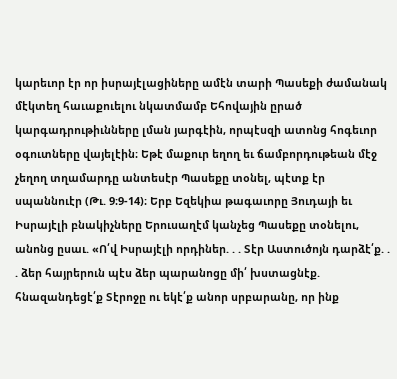կարեւոր էր որ իսրայէլացիները ամէն տարի Պասեքի ժամանակ մէկտեղ հաւաքուելու նկատմամբ Եհովային ըրած կարգադրութիւնները լման յարգէին, որպէսզի ատոնց հոգեւոր օգուտները վայելէին։ Եթէ մաքուր եղող եւ ճամբորդութեան մէջ չեղող տղամարդը անտեսէր Պասեքը տօնել, պէտք էր սպաննուէր (Թւ. 9։9-14)։ Երբ Եզեկիա թագաւորը Յուդայի եւ Իսրայէլի բնակիչները Երուսաղէմ կանչեց Պասեքը տօնելու, անոնց ըսաւ. «Ո՛վ Իսրայէլի որդիներ. . . Տէր Աստուծոյն դարձէ՛ք. . . ձեր հայրերուն պէս ձեր պարանոցը մի՛ խստացնէք. հնազանդեցէ՛ք Տէրոջը ու եկէ՛ք անոր սրբարանը, որ ինք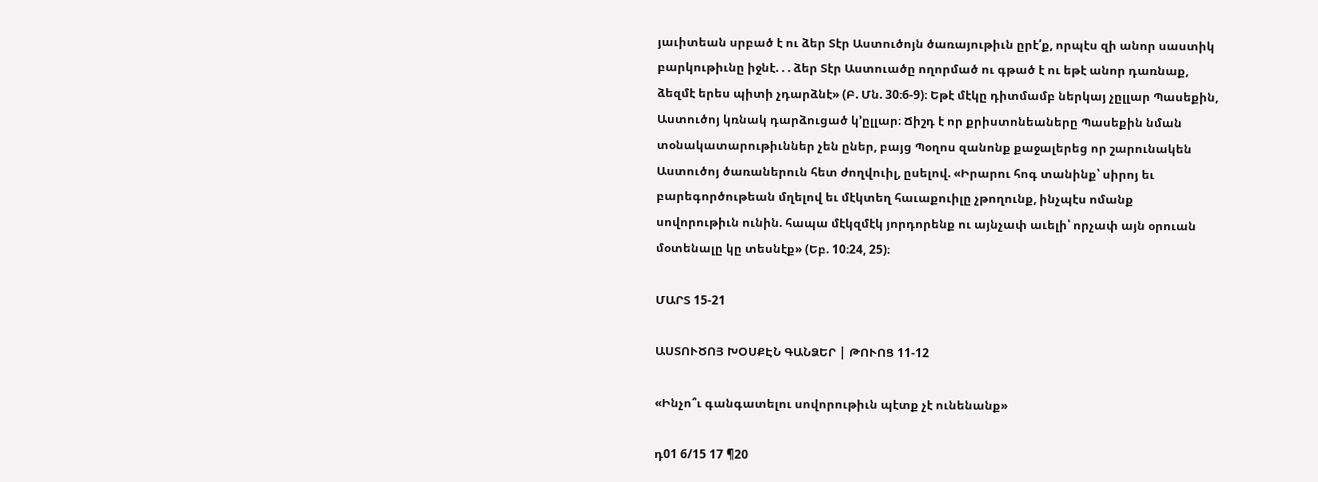յաւիտեան սրբած է ու ձեր Տէր Աստուծոյն ծառայութիւն ըրէ՛ք, որպէս զի անոր սաստիկ բարկութիւնը իջնէ. . . ձեր Տէր Աստուածը ողորմած ու գթած է ու եթէ անոր դառնաք, ձեզմէ երես պիտի չդարձնէ» (Բ. Մն. 30։6-9)։ Եթէ մէկը դիտմամբ ներկայ չըլլար Պասեքին, Աստուծոյ կռնակ դարձուցած կ’ըլլար։ Ճիշդ է որ քրիստոնեաները Պասեքին նման տօնակատարութիւններ չեն ըներ, բայց Պօղոս զանոնք քաջալերեց որ շարունակեն Աստուծոյ ծառաներուն հետ ժողվուիլ, ըսելով. «Իրարու հոգ տանինք՝ սիրոյ եւ բարեգործութեան մղելով եւ մէկտեղ հաւաքուիլը չթողունք, ինչպէս ոմանք սովորութիւն ունին. հապա մէկզմէկ յորդորենք ու այնչափ աւելի՝ որչափ այն օրուան մօտենալը կը տեսնէք» (Եբ. 10։24, 25)։

ՄԱՐՏ 15-21

ԱՍՏՈՒԾՈՅ ԽՕՍՔԷՆ ԳԱՆՁԵՐ | ԹՈՒՈՑ 11-12

«Ինչո՞ւ գանգատելու սովորութիւն պէտք չէ ունենանք»

դ01 6/15 17 ¶20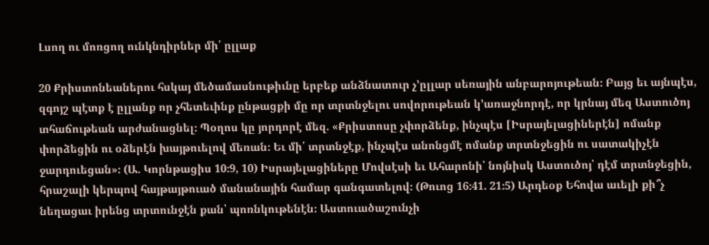Լսող ու մոռցող ունկնդիրներ մի՛ ըլլաք

20 Քրիստոնեաներու հսկայ մեծամասնութիւնը երբեք անձնատուր չ’ըլլար սեռային անբարոյութեան։ Բայց եւ այնպէս, զգոյշ պէտք է ըլլանք որ չհետեւինք ընթացքի մը որ տրտնջելու սովորութեան կ’առաջնորդէ, որ կրնայ մեզ Աստուծոյ տհաճութեան արժանացնել։ Պօղոս կը յորդորէ մեզ. «Քրիստոսը չփորձենք, ինչպէս [Իսրայելացիներէն] ոմանք փորձեցին ու օձերէն խայթուելով մեռան։ Եւ մի՛ տրտնջէք, ինչպէս անոնցմէ ոմանք տրտնջեցին ու սատակիչէն ջարդուեցան»։ (Ա. Կորնթացիս 10։9, 10) Իսրայելացիները Մովսէսի եւ Ահարոնի՝ նոյնիսկ Աստուծոյ՝ դէմ տրտնջեցին, հրաշալի կերպով հայթայթուած մանանային համար գանգատելով։ (Թուոց 16։41. 21։5) Արդեօք Եհովա աւելի քի՞չ նեղացաւ իրենց տրտունջէն քան՝ պոռնկութենէն։ Աստուածաշունչի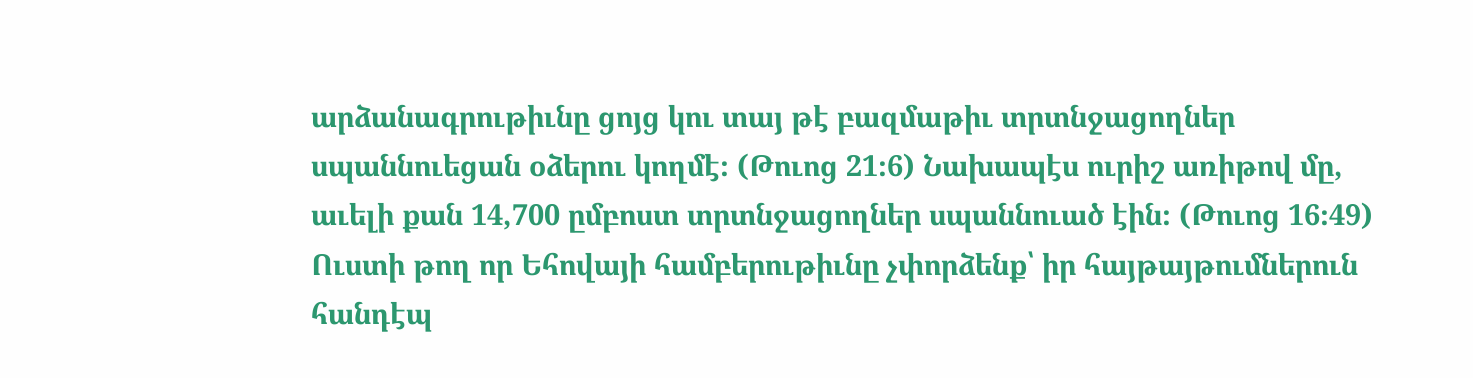արձանագրութիւնը ցոյց կու տայ թէ բազմաթիւ տրտնջացողներ սպաննուեցան օձերու կողմէ։ (Թուոց 21։6) Նախապէս ուրիշ առիթով մը, աւելի քան 14,700 ըմբոստ տրտնջացողներ սպաննուած էին։ (Թուոց 16։49) Ուստի թող որ Եհովայի համբերութիւնը չփորձենք՝ իր հայթայթումներուն հանդէպ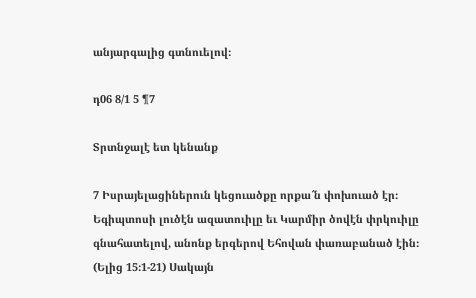անյարգալից գտնուելով։

դ06 8/1 5 ¶7

Տրտնջալէ ետ կենանք

7 Իսրայելացիներուն կեցուածքը որքա՜ն փոխուած էր։ Եգիպտոսի լուծէն ազատուիլը եւ Կարմիր ծովէն փրկուիլը գնահատելով, անոնք երգերով Եհովան փառաբանած էին։ (Ելից 15։1-21) Սակայն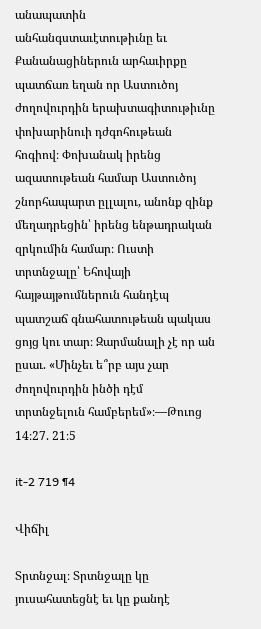անապատին անհանգստաւէտութիւնը եւ Քանանացիներուն արհաւիրքը պատճառ եղան որ Աստուծոյ ժողովուրդին երախտագիտութիւնը փոխարինուի դժգոհութեան հոգիով։ Փոխանակ իրենց ազատութեան համար Աստուծոյ շնորհապարտ ըլլալու, անոնք զինք մեղադրեցին՝ իրենց ենթադրական զրկումին համար։ Ուստի տրտնջալը՝ Եհովայի հայթայթումներուն հանդէպ պատշաճ գնահատութեան պակաս ցոյց կու տար։ Զարմանալի չէ որ ան ըսաւ. «Մինչեւ ե՞րբ այս չար ժողովուրդին ինծի դէմ տրտնջելուն համբերեմ»։—Թուոց 14։27. 21։5

it-2 719 ¶4

Վիճիլ

Տրտնջալ։ Տրտնջալը կը յուսահատեցնէ եւ կը քանդէ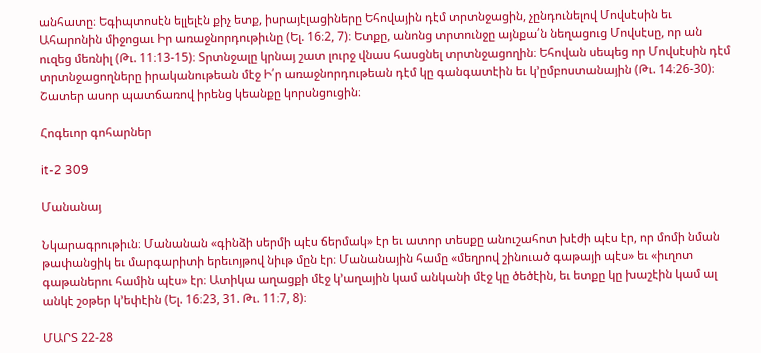անհատը։ Եգիպտոսէն ելլելէն քիչ ետք, իսրայէլացիները Եհովային դէմ տրտնջացին, չընդունելով Մովսէսին եւ Ահարոնին միջոցաւ Իր առաջնորդութիւնը (Ել. 16։2, 7)։ Ետքը, անոնց տրտունջը այնքա՛ն նեղացուց Մովսէսը, որ ան ուզեց մեռնիլ (Թւ. 11։13-15)։ Տրտնջալը կրնայ շատ լուրջ վնաս հասցնել տրտնջացողին։ Եհովան սեպեց որ Մովսէսին դէմ տրտնջացողները իրականութեան մէջ Ի՛ր առաջնորդութեան դէմ կը գանգատէին եւ կ’ըմբոստանային (Թւ. 14։26-30)։ Շատեր ասոր պատճառով իրենց կեանքը կորսնցուցին։

Հոգեւոր գոհարներ

it-2 309

Մանանայ

Նկարագրութիւն։ Մանանան «գինձի սերմի պէս ճերմակ» էր եւ ատոր տեսքը անուշահոտ խէժի պէս էր, որ մոմի նման թափանցիկ եւ մարգարիտի երեւոյթով նիւթ մըն էր։ Մանանային համը «մեղրով շինուած գաթայի պէս» եւ «իւղոտ գաթաներու համին պէս» էր։ Ատիկա աղացքի մէջ կ’աղային կամ անկանի մէջ կը ծեծէին, եւ ետքը կը խաշէին կամ ալ անկէ շօթեր կ’եփէին (Ել. 16։23, 31. Թւ. 11։7, 8)։

ՄԱՐՏ 22-28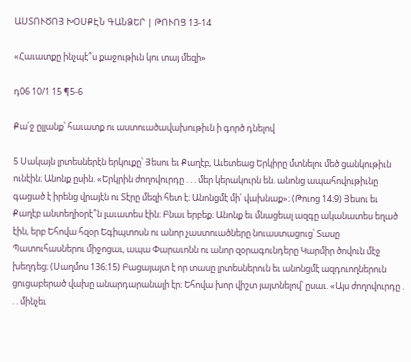ԱՍՏՈՒԾՈՅ ԽՕՍՔԷՆ ԳԱՆՁԵՐ | ԹՈՒՈՑ 13-14

«Հաւատքը ինչպէ՞ս քաջութիւն կու տայ մեզի»

դ06 10/1 15 ¶5-6

Քա՛ջ ըլլանք՝ հաւատք ու աստուածավախութիւն ի գործ դնելով

5 Սակայն լրտեսներէն երկուքը՝ Յեսու եւ Քաղէբ, Աւետեաց Երկիրը մտնելու մեծ ցանկութիւն ունէին։ Անոնք ըսին. «Երկրին ժողովուրդը . . . մեր կերակուրն են. անոնց ապահովութիւնը գացած է իրենց վրայէն ու Տէրը մեզի հետ է։ Անոնցմէ մի՛ վախնաք»։ (Թուոց 14։9) Յեսու եւ Քաղէբ անտեղիօրէ՞ն լաւատես էին։ Բնաւ երբեք։ Անոնք եւ մնացեալ ազգը ականատես եղած էին, երբ Եհովա հզօր Եգիպտոսն ու անոր չաստուածները նուաստացուց՝ Տասը Պատուհասներու միջոցաւ, ապա Փարաւոնն ու անոր զօրագունդերը Կարմիր ծովուն մէջ խեղդեց։ (Սաղմոս 136։15) Բացայայտ է որ տասը լրտեսներուն եւ անոնցմէ ազդուողներուն ցուցաբերած վախը անարդարանալի էր։ Եհովա խոր վիշտ յայտնելով՝ ըսաւ. «Այս ժողովուրդը . . . մինչեւ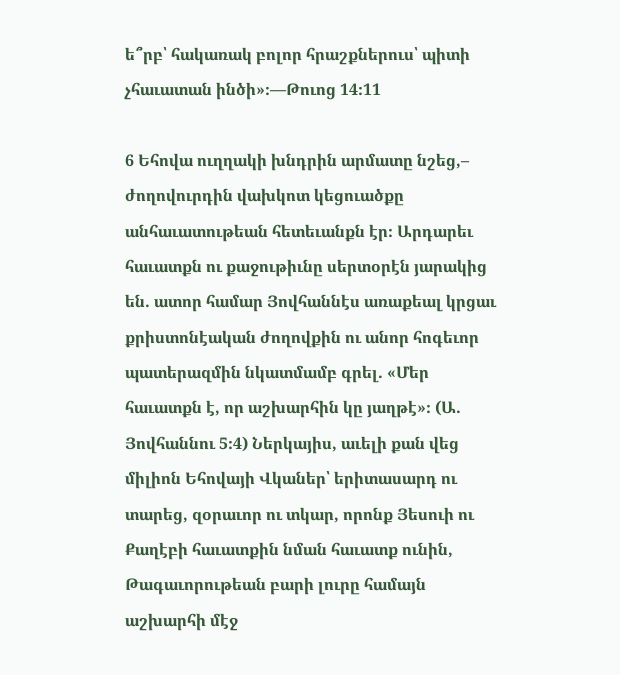ե՞րբ՝ հակառակ բոլոր հրաշքներուս՝ պիտի չհաւատան ինծի»։—Թուոց 14։11

6 Եհովա ուղղակի խնդրին արմատը նշեց,– ժողովուրդին վախկոտ կեցուածքը անհաւատութեան հետեւանքն էր։ Արդարեւ հաւատքն ու քաջութիւնը սերտօրէն յարակից են. ատոր համար Յովհաննէս առաքեալ կրցաւ քրիստոնէական ժողովքին ու անոր հոգեւոր պատերազմին նկատմամբ գրել. «Մեր հաւատքն է, որ աշխարհին կը յաղթէ»։ (Ա. Յովհաննու 5։4) Ներկայիս, աւելի քան վեց միլիոն Եհովայի Վկաներ՝ երիտասարդ ու տարեց, զօրաւոր ու տկար, որոնք Յեսուի ու Քաղէբի հաւատքին նման հաւատք ունին, Թագաւորութեան բարի լուրը համայն աշխարհի մէջ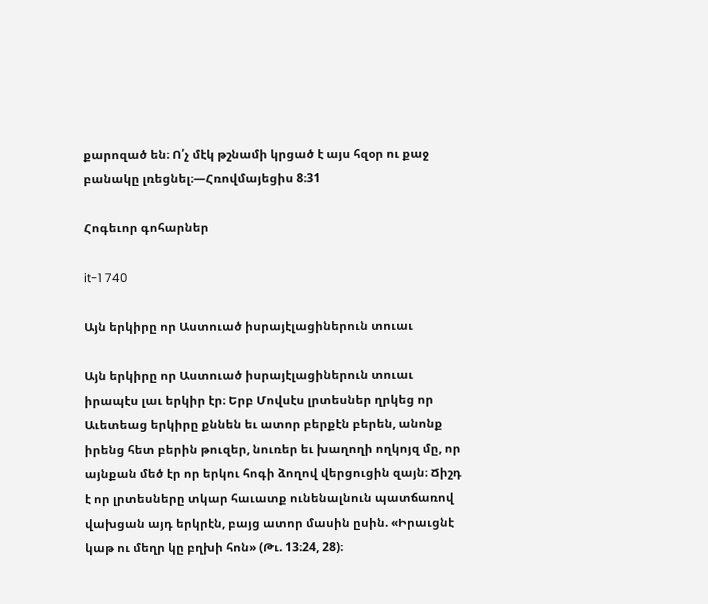քարոզած են։ Ո՛չ մէկ թշնամի կրցած է այս հզօր ու քաջ բանակը լռեցնել։—Հռովմայեցիս 8։31

Հոգեւոր գոհարներ

it-1 740

Այն երկիրը որ Աստուած իսրայէլացիներուն տուաւ

Այն երկիրը որ Աստուած իսրայէլացիներուն տուաւ իրապէս լաւ երկիր էր։ Երբ Մովսէս լրտեսներ ղրկեց որ Աւետեաց երկիրը քննեն եւ ատոր բերքէն բերեն, անոնք իրենց հետ բերին թուզեր, նուռեր եւ խաղողի ողկոյզ մը, որ այնքան մեծ էր որ երկու հոգի ձողով վերցուցին զայն։ Ճիշդ է որ լրտեսները տկար հաւատք ունենալնուն պատճառով վախցան այդ երկրէն, բայց ատոր մասին ըսին. «Իրաւցնէ կաթ ու մեղր կը բղխի հոն» (Թւ. 13։24, 28)։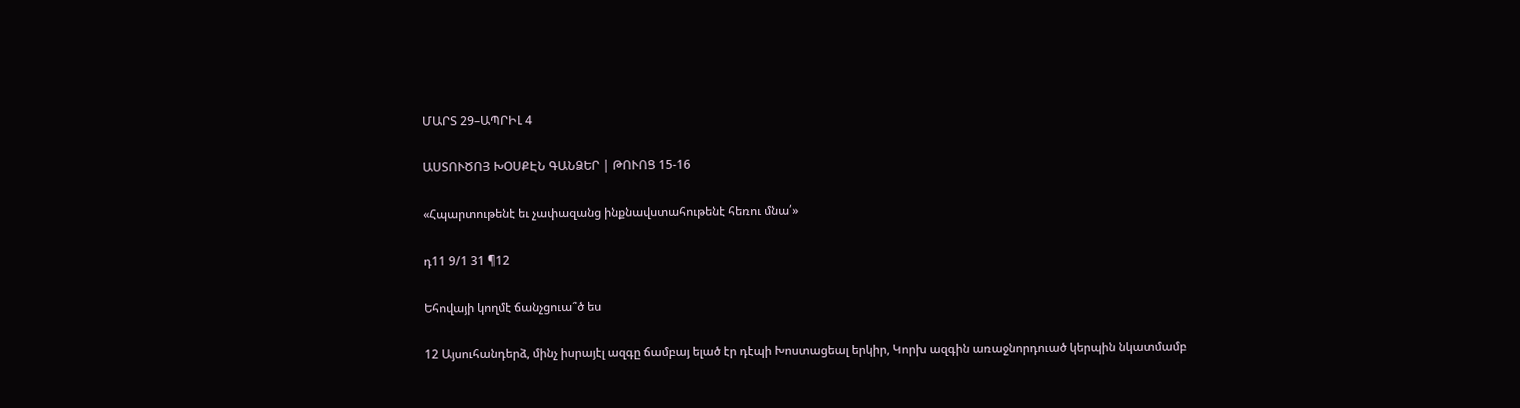ՄԱՐՏ 29–ԱՊՐԻԼ 4

ԱՍՏՈՒԾՈՅ ԽՕՍՔԷՆ ԳԱՆՁԵՐ | ԹՈՒՈՑ 15-16

«Հպարտութենէ եւ չափազանց ինքնավստահութենէ հեռու մնա՛»

դ11 9/1 31 ¶12

Եհովայի կողմէ ճանչցուա՞ծ ես

12 Այսուհանդերձ, մինչ իսրայէլ ազգը ճամբայ ելած էր դէպի Խոստացեալ երկիր, Կորխ ազգին առաջնորդուած կերպին նկատմամբ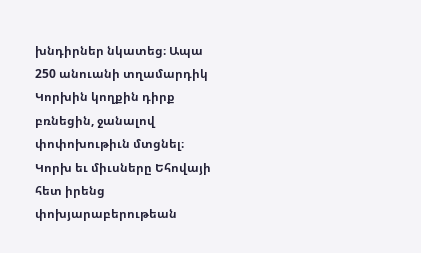խնդիրներ նկատեց։ Ապա 250 անուանի տղամարդիկ Կորխին կողքին դիրք բռնեցին, ջանալով փոփոխութիւն մտցնել։ Կորխ եւ միւսները Եհովայի հետ իրենց փոխյարաբերութեան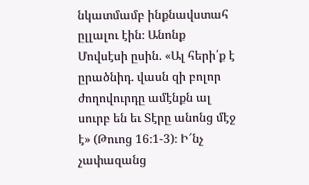նկատմամբ ինքնավստահ ըլլալու էին։ Անոնք Մովսէսի ըսին. «Ալ հերի՛ք է ըրածնիդ. վասն զի բոլոր ժողովուրդը ամէնքն ալ սուրբ են եւ Տէրը անոնց մէջ է» (Թուոց 16։1-3)։ Ի՜նչ չափազանց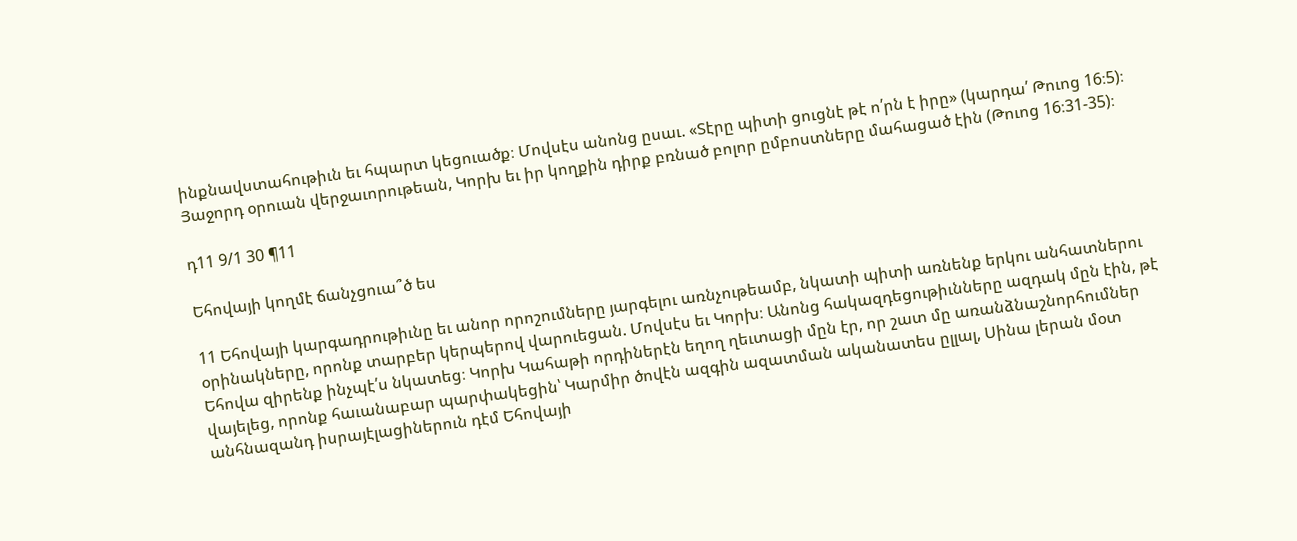ինքնավստահութիւն եւ հպարտ կեցուածք։ Մովսէս անոնց ըսաւ. «Տէրը պիտի ցուցնէ թէ ո՛րն է իրը» (կարդա՛ Թուոց 16։5)։ Յաջորդ օրուան վերջաւորութեան, Կորխ եւ իր կողքին դիրք բռնած բոլոր ըմբոստները մահացած էին (Թուոց 16։31-35)։

դ11 9/1 30 ¶11

Եհովայի կողմէ ճանչցուա՞ծ ես

11 Եհովայի կարգադրութիւնը եւ անոր որոշումները յարգելու առնչութեամբ, նկատի պիտի առնենք երկու անհատներու օրինակները, որոնք տարբեր կերպերով վարուեցան. Մովսէս եւ Կորխ։ Անոնց հակազդեցութիւնները ազդակ մըն էին, թէ Եհովա զիրենք ինչպէ՛ս նկատեց։ Կորխ Կահաթի որդիներէն եղող ղեւտացի մըն էր, որ շատ մը առանձնաշնորհումներ վայելեց, որոնք հաւանաբար պարփակեցին՝ Կարմիր ծովէն ազգին ազատման ականատես ըլլալ, Սինա լերան մօտ անհնազանդ իսրայէլացիներուն դէմ Եհովայի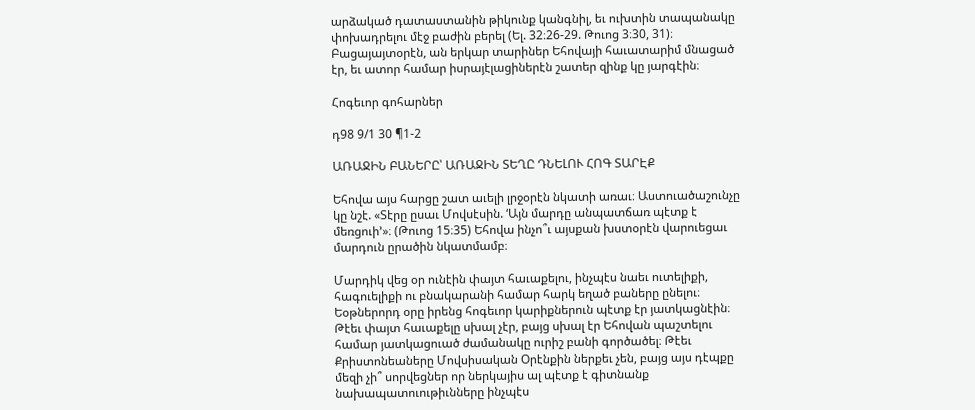արձակած դատաստանին թիկունք կանգնիլ, եւ ուխտին տապանակը փոխադրելու մէջ բաժին բերել (Ել. 32։26-29. Թուոց 3։30, 31)։ Բացայայտօրէն, ան երկար տարիներ Եհովայի հաւատարիմ մնացած էր, եւ ատոր համար իսրայէլացիներէն շատեր զինք կը յարգէին։

Հոգեւոր գոհարներ

դ98 9/1 30 ¶1-2

ԱՌԱՋԻՆ ԲԱՆԵՐԸ՝ ԱՌԱՋԻՆ ՏԵՂԸ ԴՆԵԼՈՒ ՀՈԳ ՏԱՐԷՔ

Եհովա այս հարցը շատ աւելի լրջօրէն նկատի առաւ։ Աստուածաշունչը կը նշէ. «Տէրը ըսաւ Մովսէսին. ‘Այն մարդը անպատճառ պէտք է մեռցուի’»։ (Թուոց 15։35) Եհովա ինչո՞ւ այսքան խստօրէն վարուեցաւ մարդուն ըրածին նկատմամբ։

Մարդիկ վեց օր ունէին փայտ հաւաքելու, ինչպէս նաեւ ուտելիքի, հագուելիքի ու բնակարանի համար հարկ եղած բաները ընելու։ Եօթներորդ օրը իրենց հոգեւոր կարիքներուն պէտք էր յատկացնէին։ Թէեւ փայտ հաւաքելը սխալ չէր, բայց սխալ էր Եհովան պաշտելու համար յատկացուած ժամանակը ուրիշ բանի գործածել։ Թէեւ Քրիստոնեաները Մովսիսական Օրէնքին ներքեւ չեն, բայց այս դէպքը մեզի չի՞ սորվեցներ որ ներկայիս ալ պէտք է գիտնանք նախապատուութիւնները ինչպէս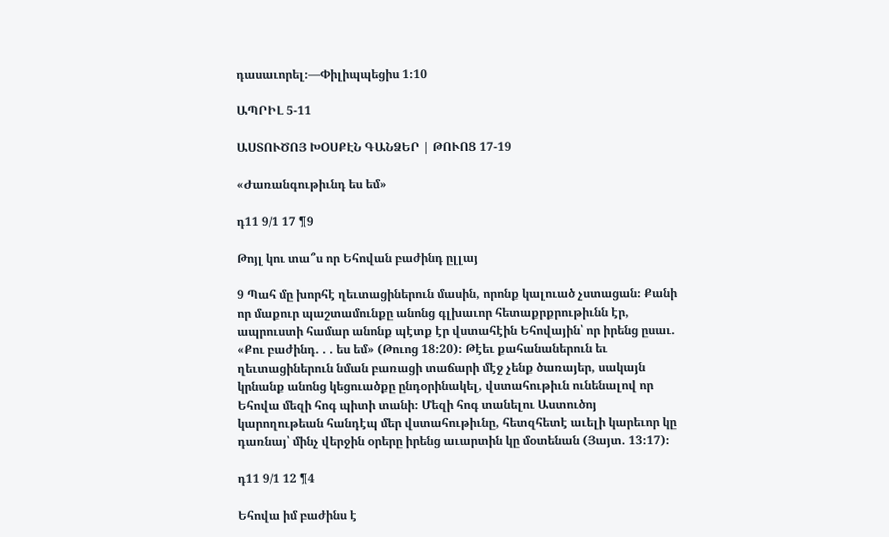դասաւորել։—Փիլիպպեցիս 1։10

ԱՊՐԻԼ 5-11

ԱՍՏՈՒԾՈՅ ԽՕՍՔԷՆ ԳԱՆՁԵՐ | ԹՈՒՈՑ 17-19

«Ժառանգութիւնդ ես եմ»

դ11 9/1 17 ¶9

Թոյլ կու տա՞ս որ Եհովան բաժինդ ըլլայ

9 Պահ մը խորհէ ղեւտացիներուն մասին, որոնք կալուած չստացան։ Քանի որ մաքուր պաշտամունքը անոնց գլխաւոր հետաքրքրութիւնն էր, ապրուստի համար անոնք պէտք էր վստահէին Եհովային՝ որ իրենց ըսաւ. «Քու բաժինդ. . . ես եմ» (Թուոց 18։20)։ Թէեւ քահանաներուն եւ ղեւտացիներուն նման բառացի տաճարի մէջ չենք ծառայեր, սակայն կրնանք անոնց կեցուածքը ընդօրինակել, վստահութիւն ունենալով որ Եհովա մեզի հոգ պիտի տանի։ Մեզի հոգ տանելու Աստուծոյ կարողութեան հանդէպ մեր վստահութիւնը, հետզհետէ աւելի կարեւոր կը դառնայ՝ մինչ վերջին օրերը իրենց աւարտին կը մօտենան (Յայտ. 13։17)։

դ11 9/1 12 ¶4

Եհովա իմ բաժինս է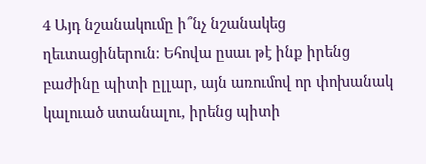4 Այդ նշանակումը ի՞նչ նշանակեց ղեւտացիներուն։ Եհովա ըսաւ թէ ինք իրենց բաժինը պիտի ըլլար, այն առումով որ փոխանակ կալուած ստանալու, իրենց պիտի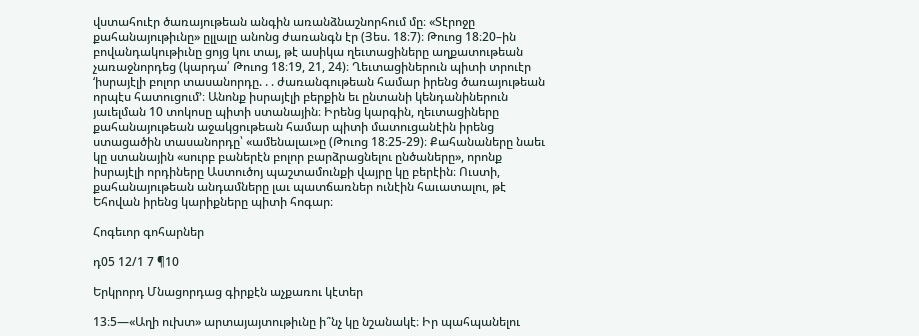վստահուէր ծառայութեան անգին առանձնաշնորհում մը։ «Տէրոջը քահանայութիւնը» ըլլալը անոնց ժառանգն էր (Յես. 18։7)։ Թուոց 18։20–ին բովանդակութիւնը ցոյց կու տայ, թէ ասիկա ղեւտացիները աղքատութեան չառաջնորդեց (կարդա՛ Թուոց 18։19, 21, 24)։ Ղեւտացիներուն պիտի տրուէր ‘իսրայէլի բոլոր տասանորդը. . . ժառանգութեան համար իրենց ծառայութեան որպէս հատուցում’։ Անոնք իսրայէլի բերքին եւ ընտանի կենդանիներուն յաւելման 10 տոկոսը պիտի ստանային։ Իրենց կարգին, ղեւտացիները քահանայութեան աջակցութեան համար պիտի մատուցանէին իրենց ստացածին տասանորդը՝ «ամենալաւ»ը (Թուոց 18։25-29)։ Քահանաները նաեւ կը ստանային «սուրբ բաներէն բոլոր բարձրացնելու ընծաները», որոնք իսրայէլի որդիները Աստուծոյ պաշտամունքի վայրը կը բերէին։ Ուստի, քահանայութեան անդամները լաւ պատճառներ ունէին հաւատալու, թէ Եհովան իրենց կարիքները պիտի հոգար։

Հոգեւոր գոհարներ

դ05 12/1 7 ¶10

Երկրորդ Մնացորդաց գիրքէն աչքառու կէտեր

13։5—«Աղի ուխտ» արտայայտութիւնը ի՞նչ կը նշանակէ։ Իր պահպանելու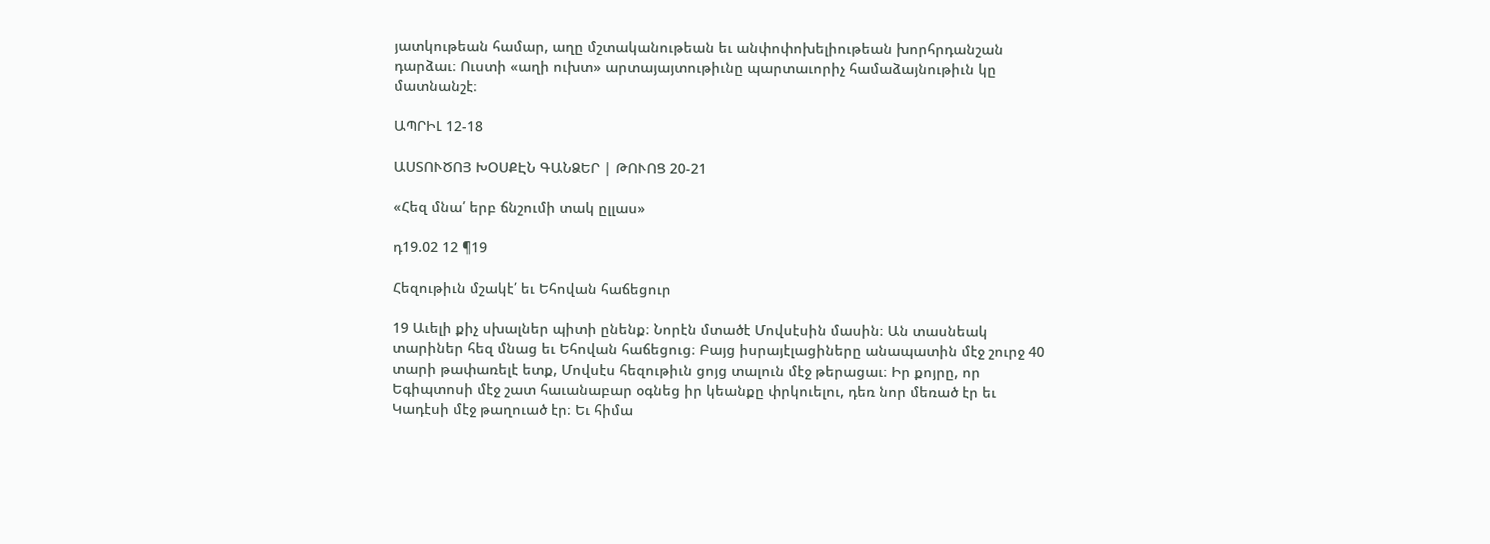յատկութեան համար, աղը մշտականութեան եւ անփոփոխելիութեան խորհրդանշան դարձաւ։ Ուստի «աղի ուխտ» արտայայտութիւնը պարտաւորիչ համաձայնութիւն կը մատնանշէ։

ԱՊՐԻԼ 12-18

ԱՍՏՈՒԾՈՅ ԽՕՍՔԷՆ ԳԱՆՁԵՐ | ԹՈՒՈՑ 20-21

«Հեզ մնա՛ երբ ճնշումի տակ ըլլաս»

դ19.02 12 ¶19

Հեզութիւն մշակէ՛ եւ Եհովան հաճեցուր

19 Աւելի քիչ սխալներ պիտի ընենք։ Նորէն մտածէ Մովսէսին մասին։ Ան տասնեակ տարիներ հեզ մնաց եւ Եհովան հաճեցուց։ Բայց իսրայէլացիները անապատին մէջ շուրջ 40 տարի թափառելէ ետք, Մովսէս հեզութիւն ցոյց տալուն մէջ թերացաւ։ Իր քոյրը, որ Եգիպտոսի մէջ շատ հաւանաբար օգնեց իր կեանքը փրկուելու, դեռ նոր մեռած էր եւ Կադէսի մէջ թաղուած էր։ Եւ հիմա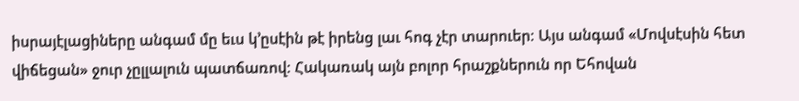իսրայէլացիները անգամ մը եւս կ’ըսէին թէ իրենց լաւ հոգ չէր տարուեր։ Այս անգամ «Մովսէսին հետ վիճեցան» ջուր չըլլալուն պատճառով։ Հակառակ այն բոլոր հրաշքներուն որ Եհովան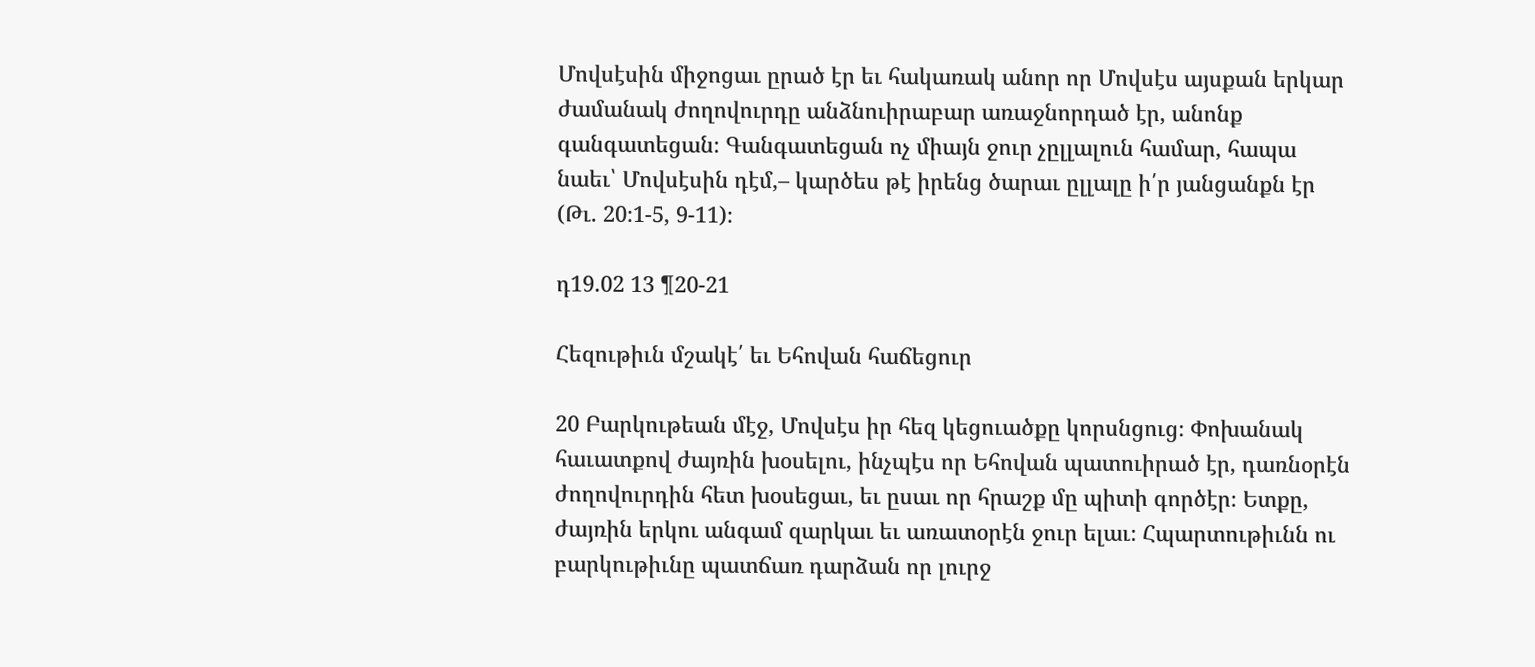Մովսէսին միջոցաւ ըրած էր եւ հակառակ անոր որ Մովսէս այսքան երկար ժամանակ ժողովուրդը անձնուիրաբար առաջնորդած էր, անոնք գանգատեցան։ Գանգատեցան ոչ միայն ջուր չըլլալուն համար, հապա նաեւ՝ Մովսէսին դէմ,– կարծես թէ իրենց ծարաւ ըլլալը ի՛ր յանցանքն էր (Թւ. 20։1-5, 9-11)։

դ19.02 13 ¶20-21

Հեզութիւն մշակէ՛ եւ Եհովան հաճեցուր

20 Բարկութեան մէջ, Մովսէս իր հեզ կեցուածքը կորսնցուց։ Փոխանակ հաւատքով ժայռին խօսելու, ինչպէս որ Եհովան պատուիրած էր, դառնօրէն ժողովուրդին հետ խօսեցաւ, եւ ըսաւ որ հրաշք մը պիտի գործէր։ Ետքը, ժայռին երկու անգամ զարկաւ եւ առատօրէն ջուր ելաւ։ Հպարտութիւնն ու բարկութիւնը պատճառ դարձան որ լուրջ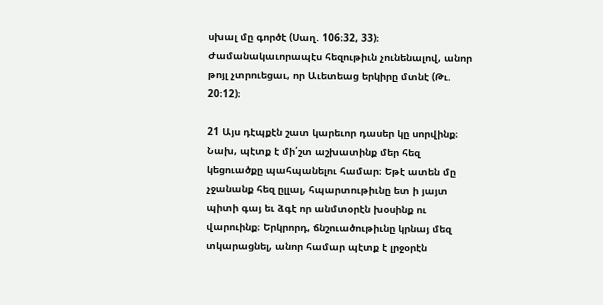սխալ մը գործէ (Սաղ. 106։32, 33)։ Ժամանակաւորապէս հեզութիւն չունենալով, անոր թոյլ չտրուեցաւ, որ Աւետեաց երկիրը մտնէ (Թւ. 20։12)։

21 Այս դէպքէն շատ կարեւոր դասեր կը սորվինք։ Նախ, պէտք է մի՛շտ աշխատինք մեր հեզ կեցուածքը պահպանելու համար։ Եթէ ատեն մը չջանանք հեզ ըլլալ, հպարտութիւնը ետ ի յայտ պիտի գայ եւ ձգէ որ անմտօրէն խօսինք ու վարուինք։ Երկրորդ, ճնշուածութիւնը կրնայ մեզ տկարացնել, անոր համար պէտք է լրջօրէն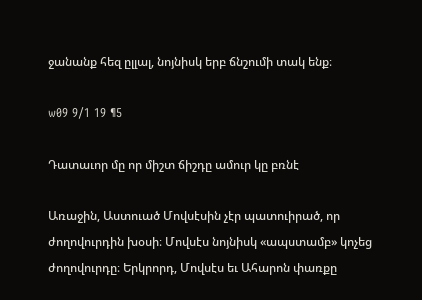ջանանք հեզ ըլլալ, նոյնիսկ երբ ճնշումի տակ ենք։

w09 9/1 19 ¶5

Դատաւոր մը որ միշտ ճիշդը ամուր կը բռնէ

Առաջին, Աստուած Մովսէսին չէր պատուիրած, որ ժողովուրդին խօսի։ Մովսէս նոյնիսկ «ապստամբ» կոչեց ժողովուրդը։ Երկրորդ, Մովսէս եւ Ահարոն փառքը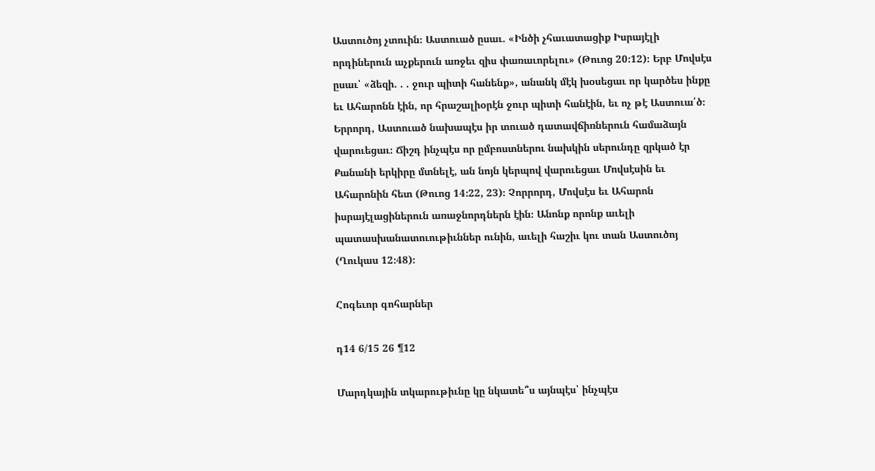Աստուծոյ չտուին։ Աստուած ըսաւ. «Ինծի չհաւատացիք Իսրայէլի որդիներուն աչքերուն առջեւ զիս փառաւորելու» (Թուոց 20։12)։ Երբ Մովսէս ըսաւ՝ «ձեզի. . . ջուր պիտի հանենք», անանկ մէկ խօսեցաւ որ կարծես ինքը եւ Ահարոնն էին, որ հրաշալիօրէն ջուր պիտի հանէին, եւ ոչ թէ Աստուա՛ծ։ Երրորդ, Աստուած նախապէս իր տուած դատավճիռներուն համաձայն վարուեցաւ։ Ճիշդ ինչպէս որ ըմբոստներու նախկին սերունդը զրկած էր Քանանի երկիրը մտնելէ, ան նոյն կերպով վարուեցաւ Մովսէսին եւ Ահարոնին հետ (Թուոց 14։22, 23)։ Չորրորդ, Մովսէս եւ Ահարոն իսրայէլացիներուն առաջնորդներն էին։ Անոնք որոնք աւելի պատասխանատուութիւններ ունին, աւելի հաշիւ կու տան Աստուծոյ (Ղուկաս 12։48)։

Հոգեւոր գոհարներ

դ14 6/15 26 ¶12

Մարդկային տկարութիւնը կը նկատե՞ս այնպէս՝ ինչպէս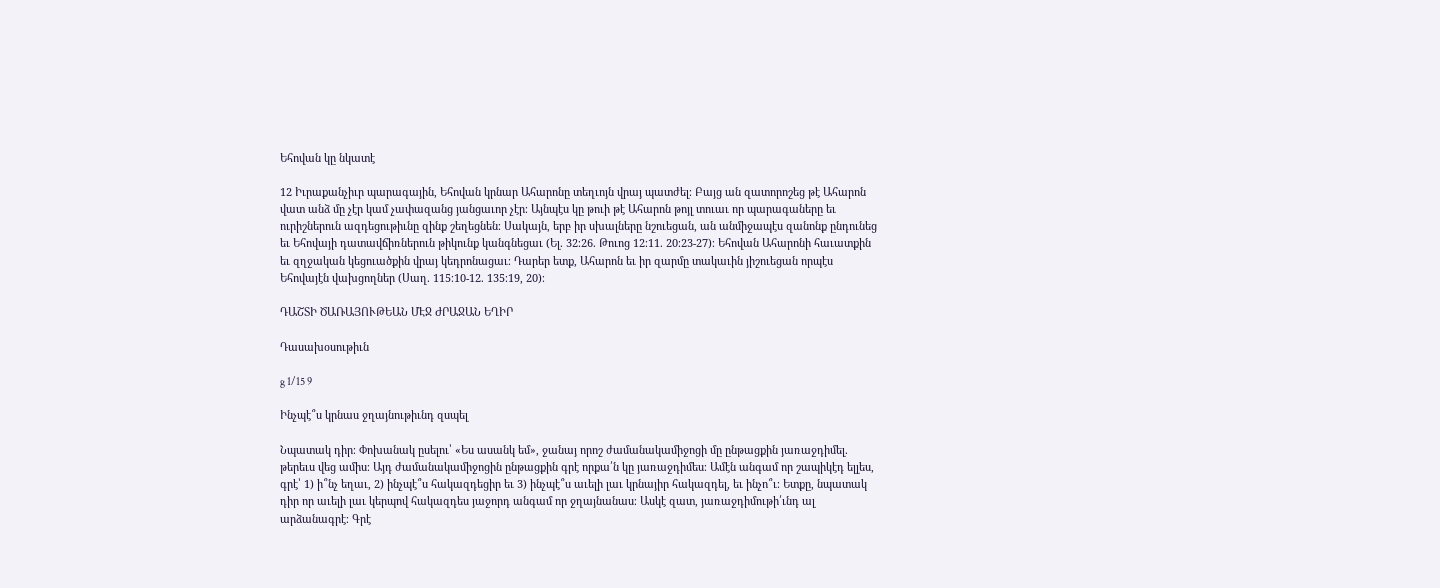Եհովան կը նկատէ

12 Իւրաքանչիւր պարագային, Եհովան կրնար Ահարոնը տեղւոյն վրայ պատժել։ Բայց ան զատորոշեց թէ Ահարոն վատ անձ մը չէր կամ չափազանց յանցաւոր չէր։ Այնպէս կը թուի թէ Ահարոն թոյլ տուաւ որ պարագաները եւ ուրիշներուն ազդեցութիւնը զինք շեղեցնեն։ Սակայն, երբ իր սխալները նշուեցան, ան անմիջապէս զանոնք ընդունեց եւ Եհովայի դատավճիռներուն թիկունք կանգնեցաւ (Ել. 32։26. Թուոց 12։11. 20։23-27)։ Եհովան Ահարոնի հաւատքին եւ զղջական կեցուածքին վրայ կեդրոնացաւ։ Դարեր ետք, Ահարոն եւ իր զարմը տակաւին յիշուեցան որպէս Եհովայէն վախցողներ (Սաղ. 115։10-12. 135։19, 20)։

ԴԱՇՏԻ ԾԱՌԱՅՈՒԹԵԱՆ ՄԷՋ ԺՐԱՋԱՆ ԵՂԻՐ

Դասախօսութիւն

g 1/15 9

Ինչպէ՞ս կրնաս ջղայնութիւնդ զսպել

Նպատակ դիր։ Փոխանակ ըսելու՝ «Ես ասանկ եմ», ջանայ որոշ ժամանակամիջոցի մը ընթացքին յառաջդիմել. թերեւս վեց ամիս։ Այդ ժամանակամիջոցին ընթացքին գրէ որքա՛ն կը յառաջդիմես։ Ամէն անգամ որ շապիկէդ ելլես, գրէ՝ 1) ի՞նչ եղաւ, 2) ինչպէ՞ս հակազդեցիր եւ 3) ինչպէ՞ս աւելի լաւ կրնայիր հակազդել, եւ ինչո՞ւ։ Ետքը, նպատակ դիր որ աւելի լաւ կերպով հակազդես յաջորդ անգամ որ ջղայնանաս։ Ասկէ զատ, յառաջդիմութի՛ւնդ ալ արձանագրէ։ Գրէ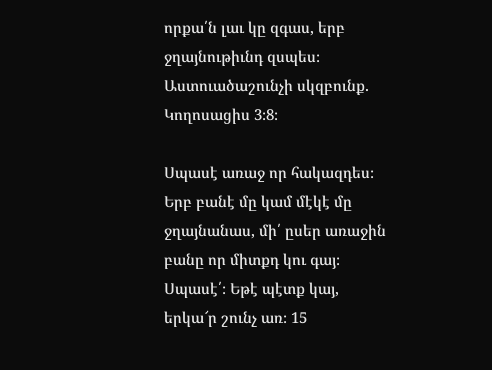որքա՛ն լաւ կը զգաս, երբ ջղայնութիւնդ զսպես։ Աստուածաշունչի սկզբունք. Կողոսացիս 3։8։

Սպասէ առաջ որ հակազդես։ Երբ բանէ մը կամ մէկէ մը ջղայնանաս, մի՛ ըսեր առաջին բանը որ միտքդ կու գայ։ Սպասէ՛։ Եթէ պէտք կայ, երկա՜ր շունչ առ։ 15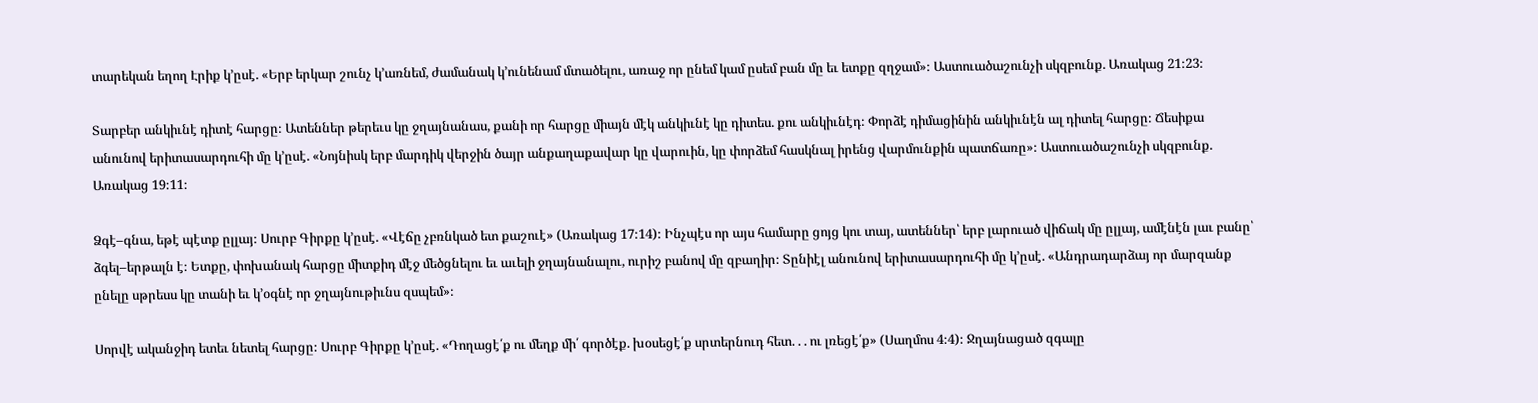տարեկան եղող Էրիք կ’ըսէ. «Երբ երկար շունչ կ’առնեմ, ժամանակ կ’ունենամ մտածելու, առաջ որ ընեմ կամ ըսեմ բան մը եւ ետքը զղջամ»։ Աստուածաշունչի սկզբունք. Առակաց 21։23։

Տարբեր անկիւնէ դիտէ հարցը։ Ատեններ թերեւս կը ջղայնանաս, քանի որ հարցը միայն մէկ անկիւնէ կը դիտես. քու անկիւնէդ։ Փորձէ դիմացինին անկիւնէն ալ դիտել հարցը։ Ճեսիքա անունով երիտասարդուհի մը կ’ըսէ. «Նոյնիսկ երբ մարդիկ վերջին ծայր անքաղաքավար կը վարուին, կը փորձեմ հասկնալ իրենց վարմունքին պատճառը»։ Աստուածաշունչի սկզբունք. Առակաց 19։11։

Ձգէ–գնա, եթէ պէտք ըլլայ։ Սուրբ Գիրքը կ’ըսէ. «Վէճը չբռնկած ետ քաշուէ» (Առակաց 17։14)։ Ինչպէս որ այս համարը ցոյց կու տայ, ատեններ՝ երբ լարուած վիճակ մը ըլլայ, ամէնէն լաւ բանը՝ ձգել–երթալն է։ Ետքը, փոխանակ հարցը միտքիդ մէջ մեծցնելու եւ աւելի ջղայնանալու, ուրիշ բանով մը զբաղիր։ Տընիէլ անունով երիտասարդուհի մը կ’ըսէ. «Անդրադարձայ որ մարզանք ընելը սթրեսս կը տանի եւ կ’օգնէ որ ջղայնութիւնս զսպեմ»։

Սորվէ ականջիդ ետեւ նետել հարցը։ Սուրբ Գիրքը կ’ըսէ. «Դողացէ՛ք ու մեղք մի՛ գործէք. խօսեցէ՛ք սրտերնուդ հետ. . . ու լռեցէ՛ք» (Սաղմոս 4։4)։ Ջղայնացած զգալը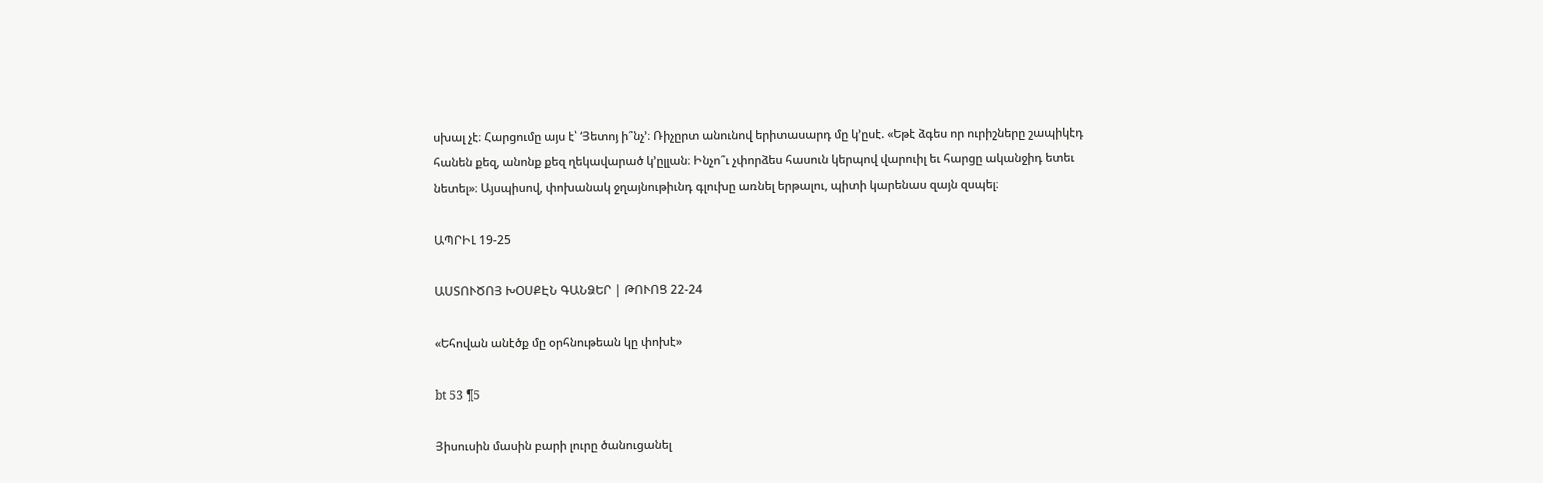սխալ չէ։ Հարցումը այս է՝ ‘Յետոյ ի՞նչ’։ Ռիչըրտ անունով երիտասարդ մը կ’ըսէ. «Եթէ ձգես որ ուրիշները շապիկէդ հանեն քեզ, անոնք քեզ ղեկավարած կ’ըլլան։ Ինչո՞ւ չփորձես հասուն կերպով վարուիլ եւ հարցը ականջիդ ետեւ նետել»։ Այսպիսով, փոխանակ ջղայնութիւնդ գլուխը առնել երթալու, պիտի կարենաս զայն զսպել։

ԱՊՐԻԼ 19-25

ԱՍՏՈՒԾՈՅ ԽՕՍՔԷՆ ԳԱՆՁԵՐ | ԹՈՒՈՑ 22-24

«Եհովան անէծք մը օրհնութեան կը փոխէ»

bt 53 ¶5

Յիսուսին մասին բարի լուրը ծանուցանել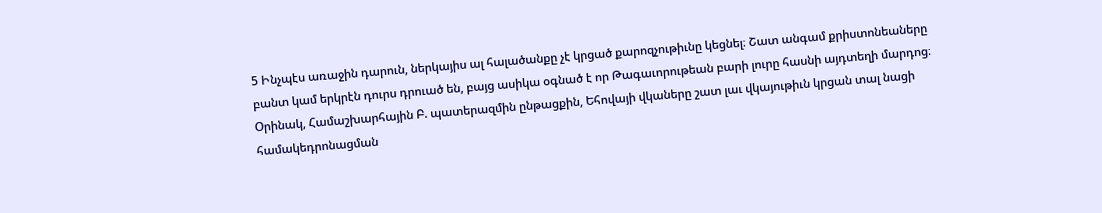5 Ինչպէս առաջին դարուն, ներկայիս ալ հալածանքը չէ կրցած քարոզչութիւնը կեցնել։ Շատ անգամ քրիստոնեաները բանտ կամ երկրէն դուրս դրուած են, բայց ասիկա օգնած է որ Թագաւորութեան բարի լուրը հասնի այդտեղի մարդոց։ Օրինակ, Համաշխարհային Բ. պատերազմին ընթացքին, Եհովայի վկաները շատ լաւ վկայութիւն կրցան տալ նացի համակեդրոնացման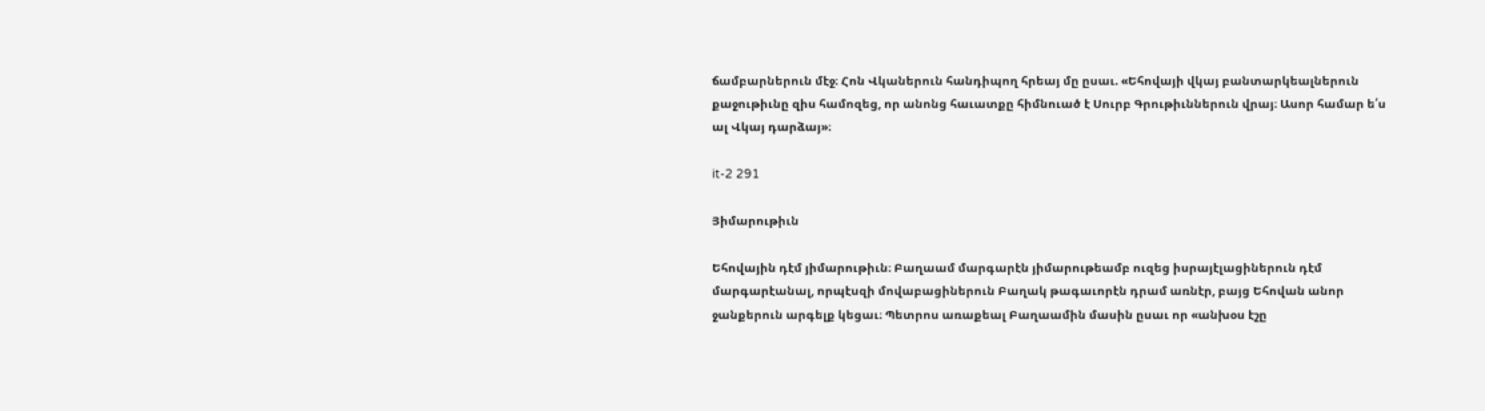ճամբարներուն մէջ։ Հոն Վկաներուն հանդիպող հրեայ մը ըսաւ. «Եհովայի վկայ բանտարկեալներուն քաջութիւնը զիս համոզեց, որ անոնց հաւատքը հիմնուած է Սուրբ Գրութիւններուն վրայ։ Ասոր համար ե՛ս ալ Վկայ դարձայ»։

it-2 291

Յիմարութիւն

Եհովային դէմ յիմարութիւն։ Բաղաամ մարգարէն յիմարութեամբ ուզեց իսրայէլացիներուն դէմ մարգարէանալ, որպէսզի մովաբացիներուն Բաղակ թագաւորէն դրամ առնէր, բայց Եհովան անոր ջանքերուն արգելք կեցաւ։ Պետրոս առաքեալ Բաղաամին մասին ըսաւ որ «անխօս էշը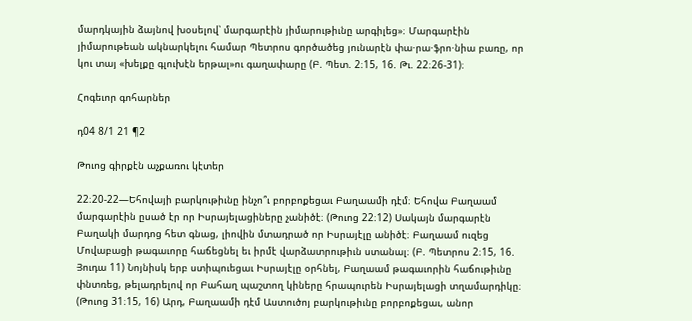մարդկային ձայնով խօսելով՝ մարգարէին յիմարութիւնը արգիլեց»։ Մարգարէին յիմարութեան ակնարկելու համար Պետրոս գործածեց յունարէն փա·րա·ֆրո·նիա բառը, որ կու տայ «խելքը գլուխէն երթալ»ու գաղափարը (Բ. Պետ. 2։15, 16. Թւ. 22։26-31)։

Հոգեւոր գոհարներ

դ04 8/1 21 ¶2

Թուոց գիրքէն աչքառու կէտեր

22։20-22—Եհովայի բարկութիւնը ինչո՞ւ բորբոքեցաւ Բաղաամի դէմ։ Եհովա Բաղաամ մարգարէին ըսած էր որ Իսրայելացիները չանիծէ։ (Թուոց 22։12) Սակայն մարգարէն Բաղակի մարդոց հետ գնաց, լիովին մտադրած որ Իսրայէլը անիծէ։ Բաղաամ ուզեց Մովաբացի թագաւորը հաճեցնել եւ իրմէ վարձատրութիւն ստանալ։ (Բ. Պետրոս 2։15, 16. Յուդա 11) Նոյնիսկ երբ ստիպուեցաւ Իսրայէլը օրհնել, Բաղաամ թագաւորին հաճութիւնը փնտռեց, թելադրելով որ Բահաղ պաշտող կիները հրապուրեն Իսրայելացի տղամարդիկը։ (Թուոց 31։15, 16) Արդ, Բաղաամի դէմ Աստուծոյ բարկութիւնը բորբոքեցաւ, անոր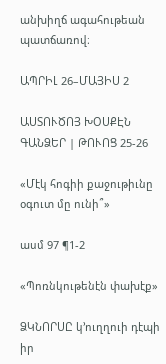անխիղճ ագահութեան պատճառով։

ԱՊՐԻԼ 26–ՄԱՅԻՍ 2

ԱՍՏՈՒԾՈՅ ԽՕՍՔԷՆ ԳԱՆՁԵՐ | ԹՈՒՈՑ 25-26

«Մէկ հոգիի քաջութիւնը օգուտ մը ունի՞»

ասմ 97 ¶1-2

«Պոռնկութենէն փախէք»

ՁԿՆՈՐՍԸ կ’ուղղուի դէպի իր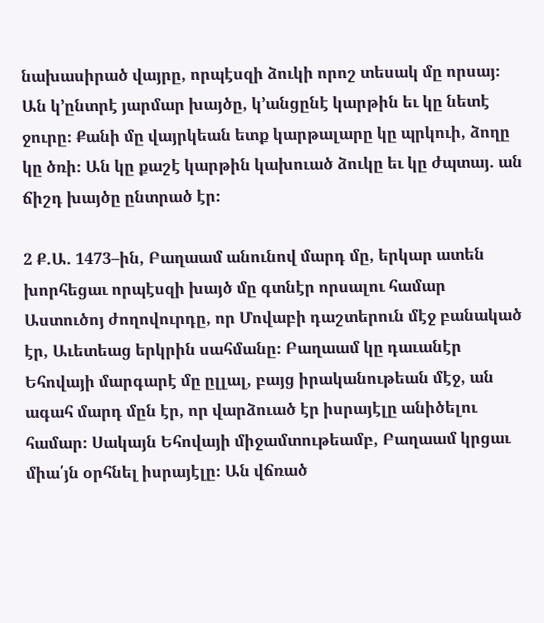նախասիրած վայրը, որպէսզի ձուկի որոշ տեսակ մը որսայ։ Ան կ’ընտրէ յարմար խայծը, կ’անցընէ կարթին եւ կը նետէ ջուրը։ Քանի մը վայրկեան ետք կարթալարը կը պրկուի, ձողը կը ծռի։ Ան կը քաշէ կարթին կախուած ձուկը եւ կը ժպտայ. ան ճիշդ խայծը ընտրած էր։

2 Ք.Ա. 1473–ին, Բաղաամ անունով մարդ մը, երկար ատեն խորհեցաւ որպէսզի խայծ մը գտնէր որսալու համար Աստուծոյ ժողովուրդը, որ Մովաբի դաշտերուն մէջ բանակած էր, Աւետեաց երկրին սահմանը։ Բաղաամ կը դաւանէր Եհովայի մարգարէ մը ըլլալ, բայց իրականութեան մէջ, ան ագահ մարդ մըն էր, որ վարձուած էր իսրայէլը անիծելու համար։ Սակայն Եհովայի միջամտութեամբ, Բաղաամ կրցաւ միա՛յն օրհնել իսրայէլը։ Ան վճռած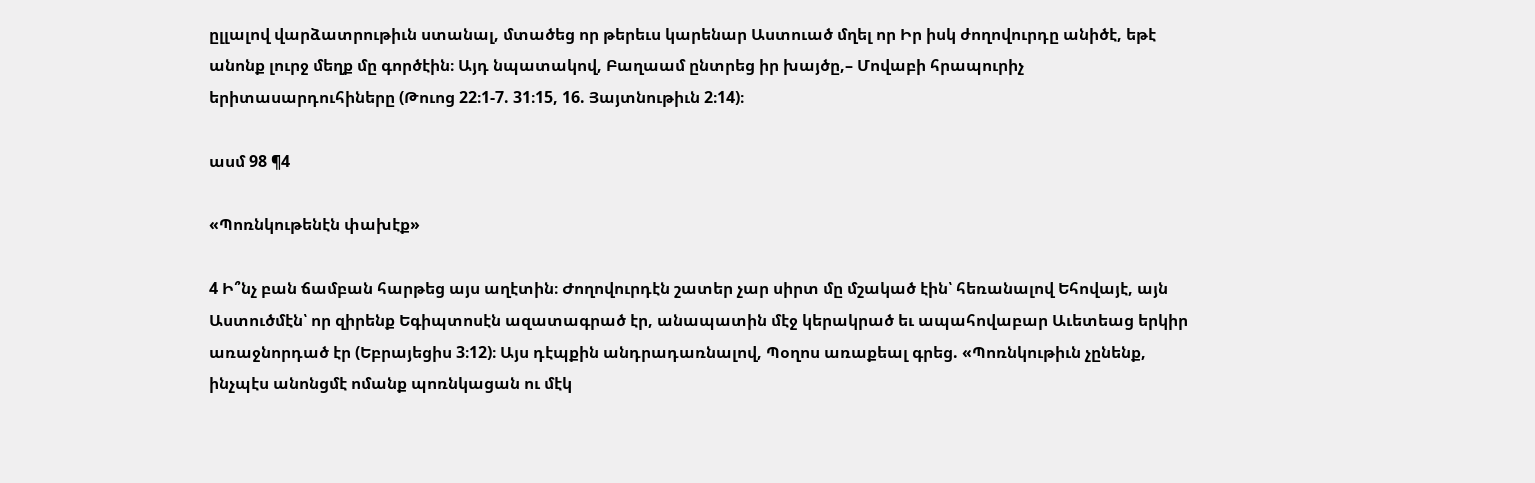ըլլալով վարձատրութիւն ստանալ, մտածեց որ թերեւս կարենար Աստուած մղել որ Իր իսկ ժողովուրդը անիծէ, եթէ անոնք լուրջ մեղք մը գործէին։ Այդ նպատակով, Բաղաամ ընտրեց իր խայծը,– Մովաբի հրապուրիչ երիտասարդուհիները (Թուոց 22։1-7. 31։15, 16. Յայտնութիւն 2։14)։

ասմ 98 ¶4

«Պոռնկութենէն փախէք»

4 Ի՞նչ բան ճամբան հարթեց այս աղէտին։ Ժողովուրդէն շատեր չար սիրտ մը մշակած էին՝ հեռանալով Եհովայէ, այն Աստուծմէն՝ որ զիրենք Եգիպտոսէն ազատագրած էր, անապատին մէջ կերակրած եւ ապահովաբար Աւետեաց երկիր առաջնորդած էր (Եբրայեցիս 3։12)։ Այս դէպքին անդրադառնալով, Պօղոս առաքեալ գրեց. «Պոռնկութիւն չընենք, ինչպէս անոնցմէ ոմանք պոռնկացան ու մէկ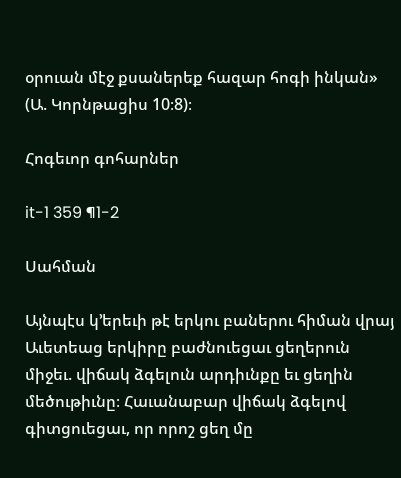օրուան մէջ քսաներեք հազար հոգի ինկան» (Ա. Կորնթացիս 10։8)։

Հոգեւոր գոհարներ

it-1 359 ¶1-2

Սահման

Այնպէս կ’երեւի թէ երկու բաներու հիման վրայ Աւետեաց երկիրը բաժնուեցաւ ցեղերուն միջեւ. վիճակ ձգելուն արդիւնքը եւ ցեղին մեծութիւնը։ Հաւանաբար վիճակ ձգելով գիտցուեցաւ, որ որոշ ցեղ մը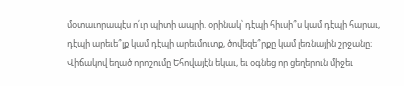մօտաւորապէս ո՛ւր պիտի ապրի. օրինակ՝ դէպի հիւսի՞ս կամ դէպի հարաւ, դէպի արեւե՞լք կամ դէպի արեւմուտք, ծովեզե՞րքը կամ լեռնային շրջանը։ Վիճակով եղած որոշումը Եհովայէն եկաւ, եւ օգնեց որ ցեղերուն միջեւ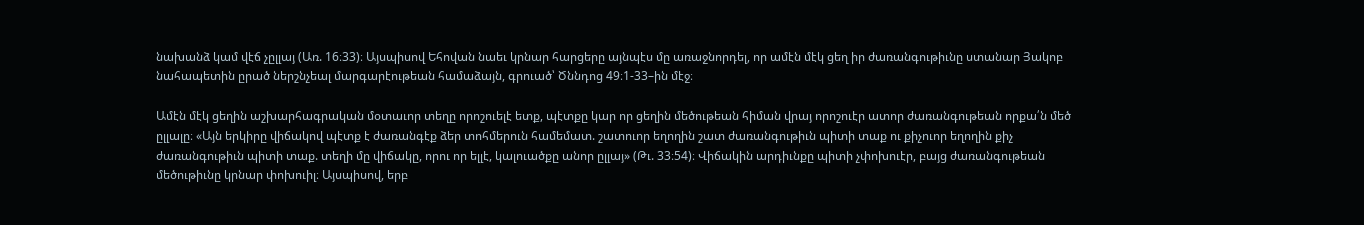նախանձ կամ վէճ չըլլայ (Առ. 16։33)։ Այսպիսով Եհովան նաեւ կրնար հարցերը այնպէս մը առաջնորդել, որ ամէն մէկ ցեղ իր ժառանգութիւնը ստանար Յակոբ նահապետին ըրած ներշնչեալ մարգարէութեան համաձայն, գրուած՝ Ծննդոց 49։1-33–ին մէջ։

Ամէն մէկ ցեղին աշխարհագրական մօտաւոր տեղը որոշուելէ ետք, պէտքը կար որ ցեղին մեծութեան հիման վրայ որոշուէր ատոր ժառանգութեան որքա՛ն մեծ ըլլալը։ «Այն երկիրը վիճակով պէտք է ժառանգէք ձեր տոհմերուն համեմատ. շատուոր եղողին շատ ժառանգութիւն պիտի տաք ու քիչուոր եղողին քիչ ժառանգութիւն պիտի տաք. տեղի մը վիճակը, որու որ ելլէ, կալուածքը անոր ըլլայ» (Թւ. 33։54)։ Վիճակին արդիւնքը պիտի չփոխուէր, բայց ժառանգութեան մեծութիւնը կրնար փոխուիլ։ Այսպիսով, երբ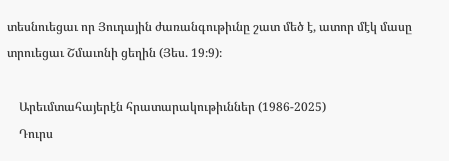տեսնուեցաւ որ Յուդային ժառանգութիւնը շատ մեծ է, ատոր մէկ մասը տրուեցաւ Շմաւոնի ցեղին (Յես. 19։9)։

    Արեւմտահայերէն հրատարակութիւններ (1986-2025)
    Դուրս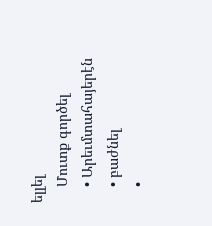ելլել
    Մուտք գործել
    • Արեւմտահայերէն
    • բաժնել
    •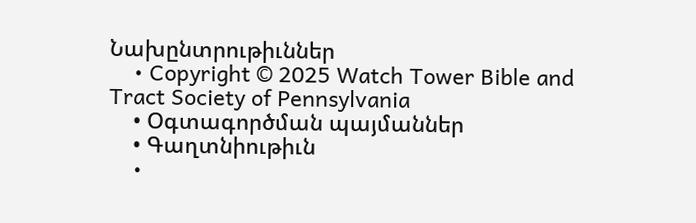Նախընտրութիւններ
    • Copyright © 2025 Watch Tower Bible and Tract Society of Pennsylvania
    • Օգտագործման պայմաններ
    • Գաղտնիութիւն
    •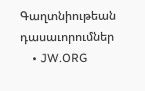Գաղտնիութեան դասաւորումներ
    • JW.ORG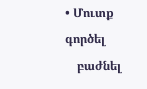• Մուտք գործել
    բաժնել